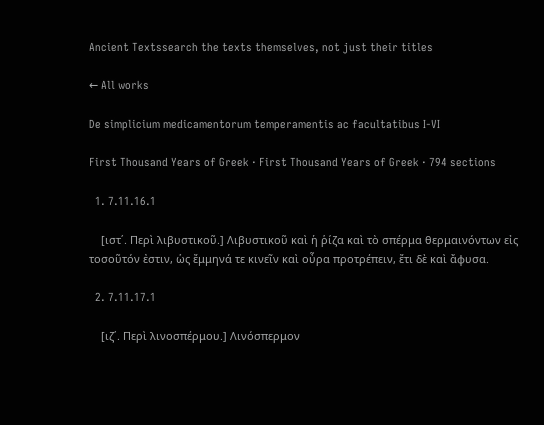Ancient Textssearch the texts themselves, not just their titles

← All works

De simplicium medicamentorum temperamentis ac facultatibus I-VI

First Thousand Years of Greek · First Thousand Years of Greek · 794 sections

  1. 7.11.16.1

    [ιστ΄. Περὶ λιβυστικοῦ.] Λιβυστικοῦ καὶ ἡ ῥίζα καὶ τὸ σπέρμα θερμαινόντων εἰς τοσοῦτόν ἐστιν, ὡς ἔμμηνά τε κινεῖν καὶ οὖρα προτρέπειν, ἔτι δὲ καὶ ἄφυσα.

  2. 7.11.17.1

    [ιζ΄. Περὶ λινοσπέρμου.] Λινόσπερμον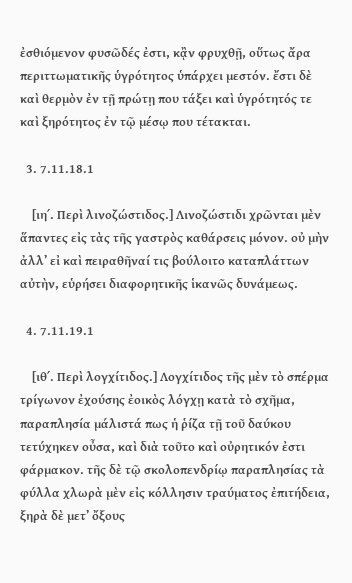ἐσθιόμενον φυσῶδές ἐστι, κᾂν φρυχθῇ, οὕτως ἄρα περιττωματικῆς ὑγρότητος ὑπάρχει μεστόν. ἔστι δὲ καὶ θερμὸν ἐν τῇ πρώτῃ που τάξει καὶ ὑγρότητός τε καὶ ξηρότητος ἐν τῷ μέσῳ που τέτακται.

  3. 7.11.18.1

    [ιη΄. Περὶ λινοζώστιδος.] Λινοζώστιδι χρῶνται μὲν ἅπαντες εἰς τὰς τῆς γαστρὸς καθάρσεις μόνον. οὐ μὴν ἀλλ’ εἰ καὶ πειραθῆναί τις βούλοιτο καταπλάττων αὐτὴν, εὑρήσει διαφορητικῆς ἱκανῶς δυνάμεως.

  4. 7.11.19.1

    [ιθ΄. Περὶ λογχίτιδος.] Λογχίτιδος τῆς μὲν τὸ σπέρμα τρίγωνον ἐχούσης ἐοικὸς λόγχῃ κατὰ τὸ σχῆμα, παραπλησία μάλιστά πως ἡ ῥίζα τῇ τοῦ δαύκου τετύχηκεν οὖσα, καὶ διὰ τοῦτο καὶ οὐρητικόν ἐστι φάρμακον. τῆς δὲ τῷ σκολοπενδρίῳ παραπλησίας τὰ φύλλα χλωρὰ μὲν εἰς κόλλησιν τραύματος ἐπιτήδεια, ξηρὰ δὲ μετ’ ὄξους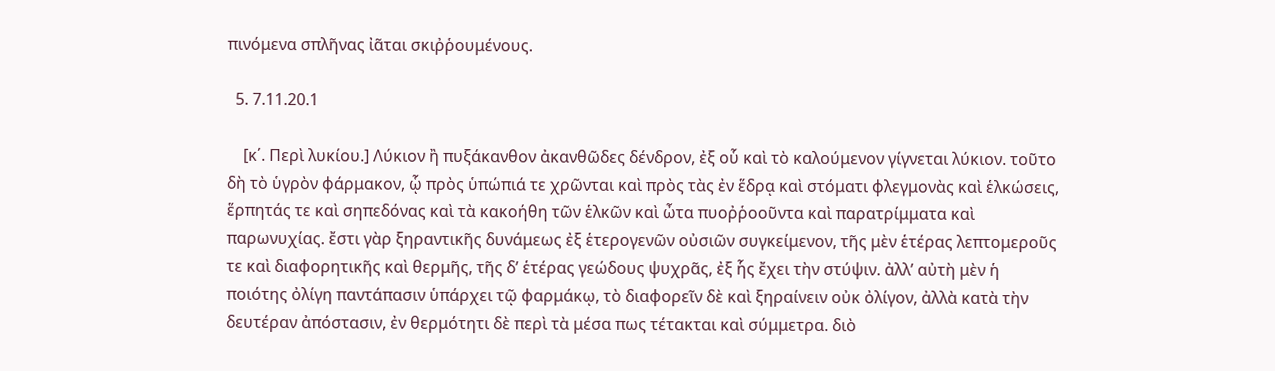πινόμενα σπλῆνας ἰᾶται σκιῤῥουμένους.

  5. 7.11.20.1

    [κ΄. Περὶ λυκίου.] Λύκιον ἢ πυξάκανθον ἀκανθῶδες δένδρον, ἐξ οὗ καὶ τὸ καλούμενον γίγνεται λύκιον. τοῦτο δὴ τὸ ὑγρὸν φάρμακον, ᾧ πρὸς ὑπώπιά τε χρῶνται καὶ πρὸς τὰς ἐν ἕδρᾳ καὶ στόματι φλεγμονὰς καὶ ἑλκώσεις, ἕρπητάς τε καὶ σηπεδόνας καὶ τὰ κακοήθη τῶν ἑλκῶν καὶ ὦτα πυοῤῥοοῦντα καὶ παρατρίμματα καὶ παρωνυχίας. ἔστι γὰρ ξηραντικῆς δυνάμεως ἐξ ἑτερογενῶν οὐσιῶν συγκείμενον, τῆς μὲν ἑτέρας λεπτομεροῦς τε καὶ διαφορητικῆς καὶ θερμῆς, τῆς δ’ ἑτέρας γεώδους ψυχρᾶς, ἐξ ἧς ἔχει τὴν στύψιν. ἀλλ’ αὐτὴ μὲν ἡ ποιότης ὀλίγη παντάπασιν ὑπάρχει τῷ φαρμάκῳ, τὸ διαφορεῖν δὲ καὶ ξηραίνειν οὐκ ὀλίγον, ἀλλὰ κατὰ τὴν δευτέραν ἀπόστασιν, ἐν θερμότητι δὲ περὶ τὰ μέσα πως τέτακται καὶ σύμμετρα. διὸ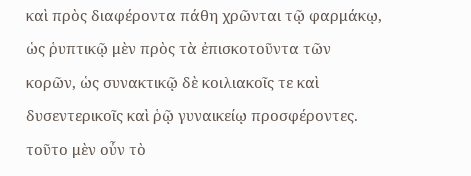καὶ πρὸς διαφέροντα πάθη χρῶνται τῷ φαρμάκῳ, ὡς ῥυπτικῷ μὲν πρὸς τὰ ἐπισκοτοῦντα τῶν κορῶν, ὡς συνακτικῷ δὲ κοιλιακοῖς τε καὶ δυσεντερικοῖς καὶ ῥῷ γυναικείῳ προσφέροντες. τοῦτο μὲν οὖν τὸ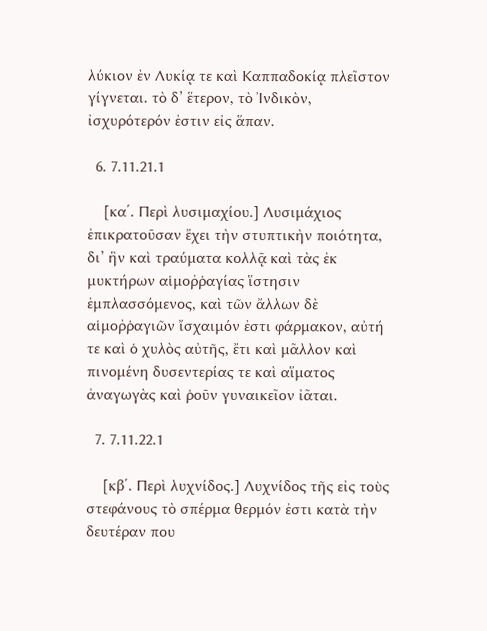λύκιον ἐν Λυκίᾳ τε καὶ Καππαδοκίᾳ πλεῖστον γίγνεται. τὸ δ’ ἕτερον, τὸ Ἰνδικὸν, ἰσχυρότερόν ἐστιν εἰς ἅπαν.

  6. 7.11.21.1

    [κα΄. Περὶ λυσιμαχίου.] Λυσιμάχιος ἐπικρατοῦσαν ἔχει τὴν στυπτικὴν ποιότητα, δι’ ἣν καὶ τραύματα κολλᾷ καὶ τὰς ἐκ μυκτήρων αἱμοῤῥαγίας ἵστησιν ἐμπλασσόμενος, καὶ τῶν ἄλλων δὲ αἱμοῤῥαγιῶν ἴσχαιμόν ἐστι φάρμακον, αὐτή τε καὶ ὁ χυλὸς αὐτῆς, ἔτι καὶ μᾶλλον καὶ πινομένη δυσεντερίας τε καὶ αἵματος ἀναγωγὰς καὶ ῥοῦν γυναικεῖον ἰᾶται.

  7. 7.11.22.1

    [κβ΄. Περὶ λυχνίδος.] Λυχνίδος τῆς εἰς τοὺς στεφάνους τὸ σπέρμα θερμόν ἐστι κατὰ τὴν δευτέραν που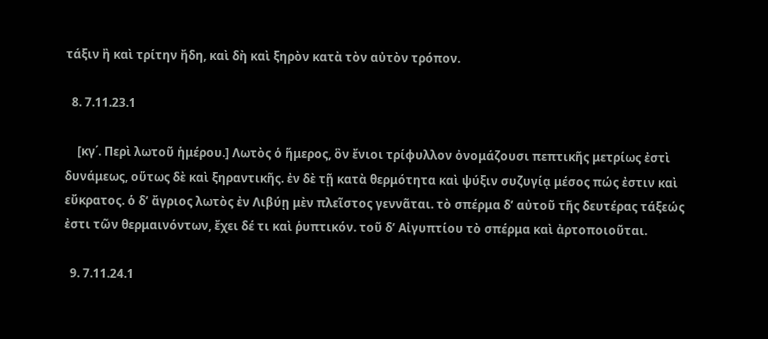τάξιν ἢ καὶ τρίτην ἤδη, καὶ δὴ καὶ ξηρὸν κατὰ τὸν αὐτὸν τρόπον.

  8. 7.11.23.1

    [κγ΄. Περὶ λωτοῦ ἡμέρου.] Λωτὸς ὁ ἥμερος, ὃν ἔνιοι τρίφυλλον ὀνομάζουσι πεπτικῆς μετρίως ἐστὶ δυνάμεως, οὕτως δὲ καὶ ξηραντικῆς. ἐν δὲ τῇ κατὰ θερμότητα καὶ ψύξιν συζυγίᾳ μέσος πώς ἐστιν καὶ εὔκρατος. ὁ δ’ ἄγριος λωτὸς ἐν Λιβύῃ μὲν πλεῖστος γεννᾶται. τὸ σπέρμα δ’ αὐτοῦ τῆς δευτέρας τάξεώς ἐστι τῶν θερμαινόντων, ἔχει δέ τι καὶ ῥυπτικόν. τοῦ δ’ Αἰγυπτίου τὸ σπέρμα καὶ ἀρτοποιοῦται.

  9. 7.11.24.1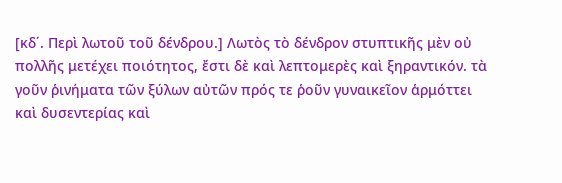[κδ΄. Περὶ λωτοῦ τοῦ δένδρου.] Λωτὸς τὸ δένδρον στυπτικῆς μὲν οὐ πολλῆς μετέχει ποιότητος, ἔστι δὲ καὶ λεπτομερὲς καὶ ξηραντικόν. τὰ γοῦν ῥινήματα τῶν ξύλων αὐτῶν πρός τε ῥοῦν γυναικεῖον ἁρμόττει καὶ δυσεντερίας καὶ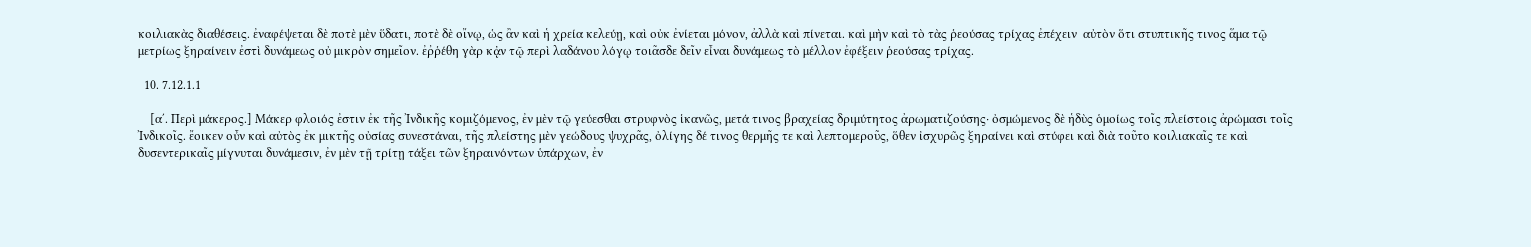κοιλιακὰς διαθέσεις. ἐναφέψεται δὲ ποτὲ μὲν ὕδατι, ποτὲ δὲ οἴνῳ, ὡς ἂν καὶ ἡ χρεία κελεύῃ, καὶ οὐκ ἐνίεται μόνον, ἀλλὰ καὶ πίνεται. καὶ μὴν καὶ τὸ τὰς ῥεούσας τρίχας ἐπέχειν  αὐτὸν ὅτι στυπτικῆς τινος ἅμα τῷ μετρίως ξηραίνειν ἐστὶ δυνάμεως οὐ μικρὸν σημεῖον. ἐῤῥέθη γὰρ κᾀν τῷ περὶ λαδάνου λόγῳ τοιᾶσδε δεῖν εἶναι δυνάμεως τὸ μέλλον ἐφέξειν ῥεούσας τρίχας.

  10. 7.12.1.1

    [α΄. Περὶ μάκερος.] Μάκερ φλοιός ἐστιν ἐκ τῆς Ἰνδικῆς κομιζόμενος, ἐν μὲν τῷ γεύεσθαι στρυφνὸς ἱκανῶς, μετά τινος βραχείας δριμύτητος ἀρωματιζούσης· ὀσμώμενος δὲ ἡδὺς ὁμοίως τοῖς πλείστοις ἀρώμασι τοῖς Ἰνδικοῖς. ἔοικεν οὖν καὶ αὐτὸς ἐκ μικτῆς οὐσίας συνεστάναι, τῆς πλείστης μὲν γεώδους ψυχρᾶς, ὀλίγης δέ τινος θερμῆς τε καὶ λεπτομεροῦς, ὅθεν ἰσχυρῶς ξηραίνει καὶ στύφει καὶ διὰ τοῦτο κοιλιακαῖς τε καὶ δυσεντερικαῖς μίγνυται δυνάμεσιν, ἐν μὲν τῇ τρίτῃ τάξει τῶν ξηραινόντων ὑπάρχων, ἐν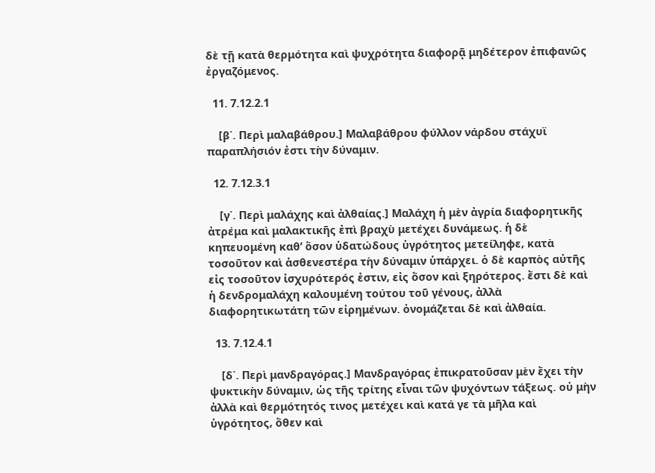δὲ τῇ κατὰ θερμότητα καὶ ψυχρότητα διαφορᾷ μηδέτερον ἐπιφανῶς ἐργαζόμενος.

  11. 7.12.2.1

    [β΄. Περὶ μαλαβάθρου.] Μαλαβάθρου φύλλον νάρδου στάχυϊ παραπλήσιόν ἐστι τὴν δύναμιν.

  12. 7.12.3.1

    [γ΄. Περὶ μαλάχης καὶ ἀλθαίας.] Μαλάχη ἡ μὲν ἀγρία διαφορητικῆς ἀτρέμα καὶ μαλακτικῆς ἐπὶ βραχὺ μετέχει δυνάμεως. ἡ δὲ κηπευομένη καθ’ ὅσον ὑδατώδους ὑγρότητος μετείληφε, κατὰ τοσοῦτον καὶ ἀσθενεστέρα τὴν δύναμιν ὑπάρχει. ὁ δὲ καρπὸς αὐτῆς εἰς τοσοῦτον ἰσχυρότερός ἐστιν, εἰς ὅσον καὶ ξηρότερος. ἔστι δὲ καὶ ἡ δενδρομαλάχη καλουμένη τούτου τοῦ γένους, ἀλλὰ διαφορητικωτάτη τῶν εἰρημένων. ὀνομάζεται δὲ καὶ ἀλθαία.

  13. 7.12.4.1

    [δ΄. Περὶ μανδραγόρας.] Μανδραγόρας ἐπικρατοῦσαν μὲν ἔχει τὴν ψυκτικὴν δύναμιν, ὡς τῆς τρίτης εἶναι τῶν ψυχόντων τάξεως. οὐ μὴν ἀλλὰ καὶ θερμότητός τινος μετέχει καὶ κατά γε τὰ μῆλα καὶ ὑγρότητος, ὅθεν καὶ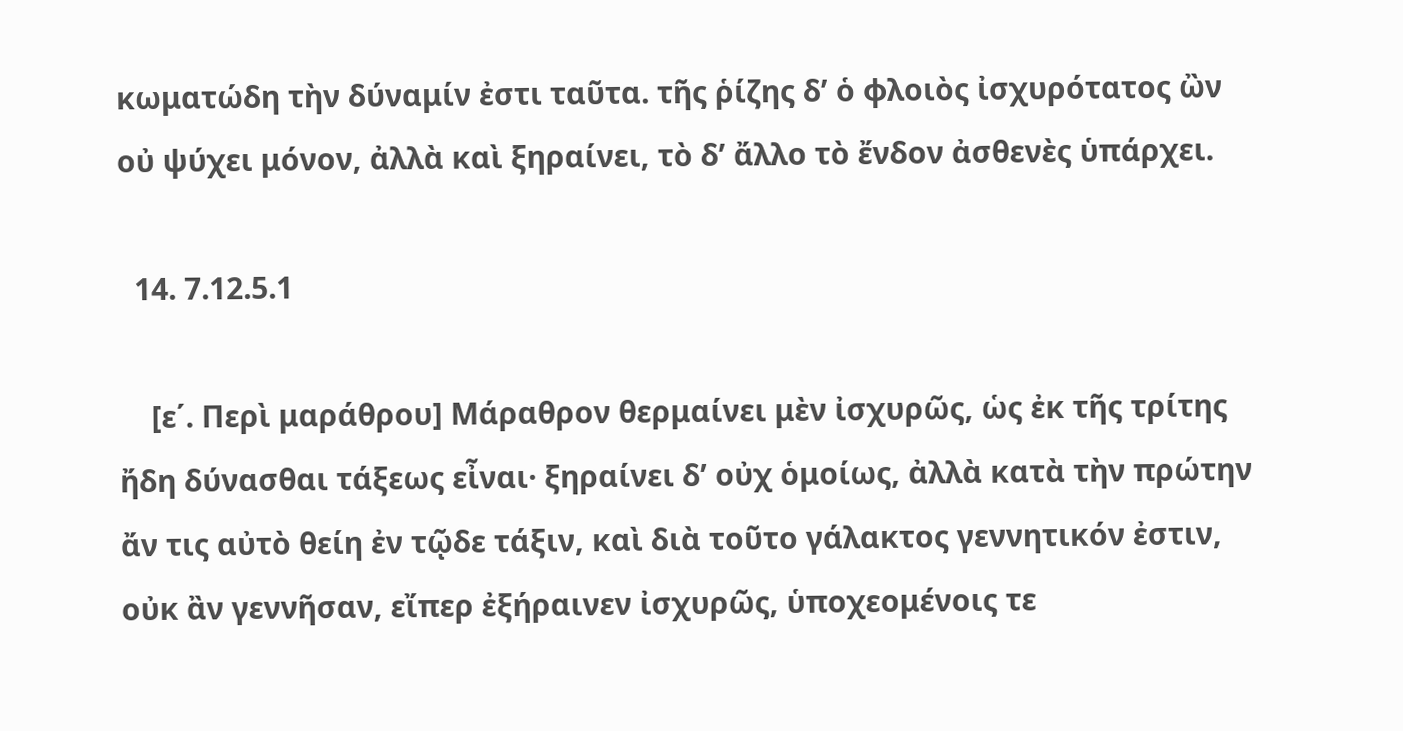κωματώδη τὴν δύναμίν ἐστι ταῦτα. τῆς ῥίζης δ’ ὁ φλοιὸς ἰσχυρότατος ὢν οὐ ψύχει μόνον, ἀλλὰ καὶ ξηραίνει, τὸ δ’ ἄλλο τὸ ἔνδον ἀσθενὲς ὑπάρχει.

  14. 7.12.5.1

    [ε΄. Περὶ μαράθρου] Μάραθρον θερμαίνει μὲν ἰσχυρῶς, ὡς ἐκ τῆς τρίτης ἤδη δύνασθαι τάξεως εἶναι· ξηραίνει δ’ οὐχ ὁμοίως, ἀλλὰ κατὰ τὴν πρώτην ἄν τις αὐτὸ θείη ἐν τῷδε τάξιν, καὶ διὰ τοῦτο γάλακτος γεννητικόν ἐστιν, οὐκ ἂν γεννῆσαν, εἴπερ ἐξήραινεν ἰσχυρῶς, ὑποχεομένοις τε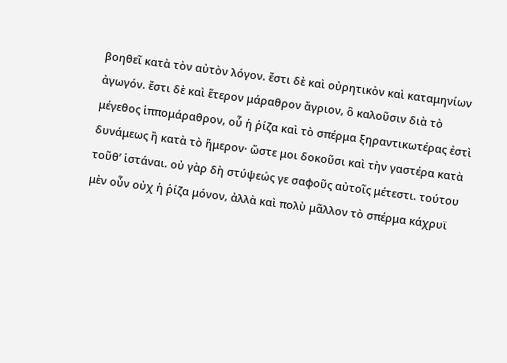βοηθεῖ κατὰ τὸν αὐτὸν λόγον. ἔστι δὲ καὶ οὐρητικὸν καὶ καταμηνίων ἀγωγόν. ἔστι δὲ καὶ ἕτερον μάραθρον ἄγριον, ὃ καλοῦσιν διὰ τὸ μέγεθος ἱππομάραθρον, οὗ ἡ ῥίζα καὶ τὸ σπέρμα ξηραντικωτέρας ἐστὶ δυνάμεως ἢ κατὰ τὸ ἥμερον· ὥστε μοι δοκοῦσι καὶ τὴν γαστέρα κατὰ τοῦθ’ ἱστάναι. οὐ γὰρ δὴ στύψεώς γε σαφοῦς αὐτοῖς μέτεστι. τούτου μὲν οὖν οὐχ ἡ ῥίζα μόνον, ἀλλὰ καὶ πολὺ μᾶλλον τὸ σπέρμα κάχρυϊ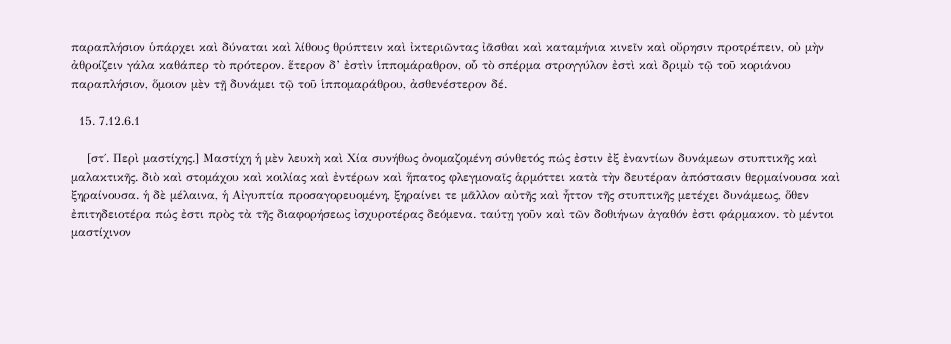παραπλήσιον ὑπάρχει καὶ δύναται καὶ λίθους θρύπτειν καὶ ἰκτεριῶντας ἰᾶσθαι καὶ καταμήνια κινεῖν καὶ οὔρησιν προτρέπειν, οὐ μὴν ἀθροίζειν γάλα καθάπερ τὸ πρότερον. ἕτερον δ’ ἐστὶν ἱππομάραθρον, οὗ τὸ σπέρμα στρογγύλον ἐστὶ καὶ δριμὺ τῷ τοῦ κοριάνου παραπλήσιον, ὅμοιον μὲν τῇ δυνάμει τῷ τοῦ ἱππομαράθρου, ἀσθενέστερον δέ.

  15. 7.12.6.1

    [στ΄. Περὶ μαστίχης.] Μαστίχη ἡ μὲν λευκὴ καὶ Χία συνήθως ὀνομαζομένη σύνθετός πώς ἐστιν ἐξ ἐναντίων δυνάμεων στυπτικῆς καὶ μαλακτικῆς. διὸ καὶ στομάχου καὶ κοιλίας καὶ ἐντέρων καὶ ἥπατος φλεγμοναῖς ἁρμόττει κατὰ τὴν δευτέραν ἀπόστασιν θερμαίνουσα καὶ ξηραίνουσα. ἡ δὲ μέλαινα, ἡ Αἰγυπτία προσαγορευομένη, ξηραίνει τε μᾶλλον αὐτῆς καὶ ἧττον τῆς στυπτικῆς μετέχει δυνάμεως, ὅθεν ἐπιτηδειοτέρα πώς ἐστι πρὸς τὰ τῆς διαφορήσεως ἰσχυροτέρας δεόμενα. ταύτῃ γοῦν καὶ τῶν δοθιήνων ἀγαθόν ἐστι φάρμακον. τὸ μέντοι μαστίχινον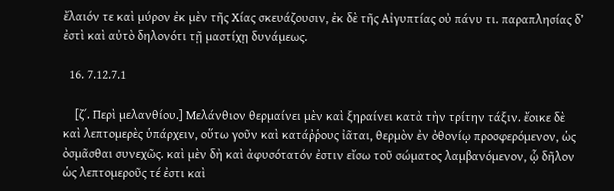ἔλαιόν τε καὶ μύρον ἐκ μὲν τῆς Χίας σκευάζουσιν, ἐκ δὲ τῆς Αἰγυπτίας οὐ πάνυ τι. παραπλησίας δ’ ἐστὶ καὶ αὐτὸ δηλονότι τῇ μαστίχῃ δυνάμεως.

  16. 7.12.7.1

    [ζ΄. Περὶ μελανθίου.] Μελάνθιον θερμαίνει μὲν καὶ ξηραίνει κατὰ τὴν τρίτην τάξιν. ἔοικε δὲ καὶ λεπτομερὲς ὑπάρχειν, οὕτω γοῦν καὶ κατάῤῥους ἰᾶται, θερμὸν ἐν ὀθονίῳ προσφερόμενον, ὡς ὀσμᾶσθαι συνεχῶς. καὶ μὲν δὴ καὶ ἀφυσότατόν ἐστιν εἴσω τοῦ σώματος λαμβανόμενον, ᾧ δῆλον ὡς λεπτομεροῦς τέ ἐστι καὶ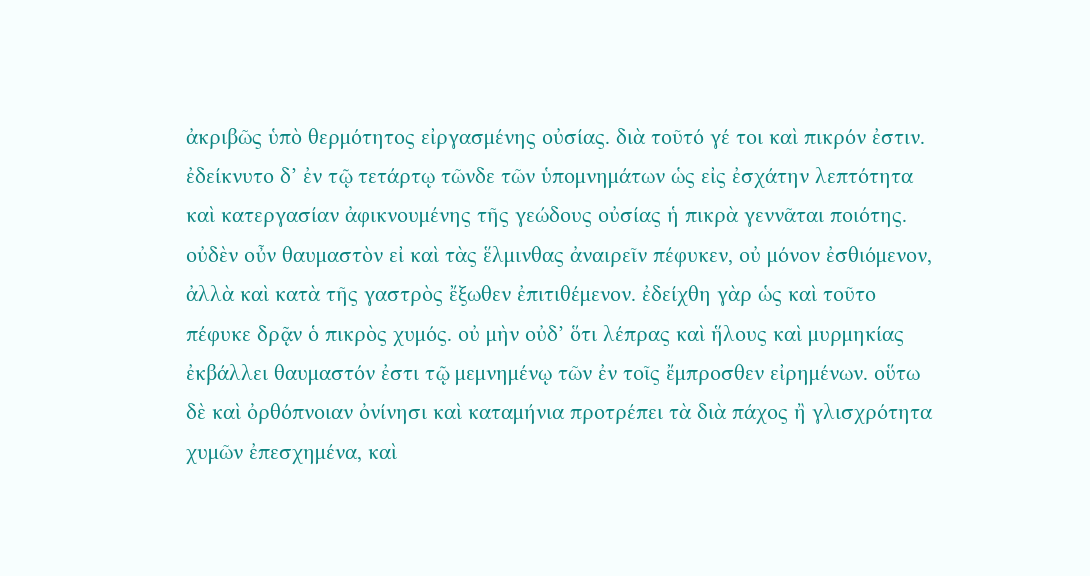ἀκριβῶς ὑπὸ θερμότητος εἰργασμένης οὐσίας. διὰ τοῦτό γέ τοι καὶ πικρόν ἐστιν. ἐδείκνυτο δ’ ἐν τῷ τετάρτῳ τῶνδε τῶν ὑπομνημάτων ὡς εἰς ἐσχάτην λεπτότητα καὶ κατεργασίαν ἀφικνουμένης τῆς γεώδους οὐσίας ἡ πικρὰ γεννᾶται ποιότης. οὐδὲν οὖν θαυμαστὸν εἰ καὶ τὰς ἕλμινθας ἀναιρεῖν πέφυκεν, οὐ μόνον ἐσθιόμενον, ἀλλὰ καὶ κατὰ τῆς γαστρὸς ἔξωθεν ἐπιτιθέμενον. ἐδείχθη γὰρ ὡς καὶ τοῦτο πέφυκε δρᾷν ὁ πικρὸς χυμός. οὐ μὴν οὐδ’ ὅτι λέπρας καὶ ἥλους καὶ μυρμηκίας ἐκβάλλει θαυμαστόν ἐστι τῷ μεμνημένῳ τῶν ἐν τοῖς ἔμπροσθεν εἰρημένων. οὕτω δὲ καὶ ὀρθόπνοιαν ὀνίνησι καὶ καταμήνια προτρέπει τὰ διὰ πάχος ἢ γλισχρότητα χυμῶν ἐπεσχημένα, καὶ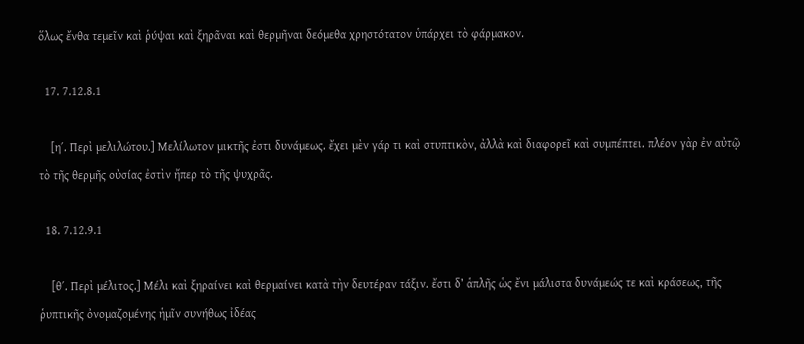ὅλως ἔνθα τεμεῖν καὶ ῥύψαι καὶ ξηρᾶναι καὶ θερμῆναι δεόμεθα χρηστότατον ὑπάρχει τὸ φάρμακον.

  17. 7.12.8.1

    [η΄. Περὶ μελιλώτου.] Μελίλωτον μικτῆς ἐστι δυνάμεως. ἔχει μὲν γάρ τι καὶ στυπτικὸν, ἀλλὰ καὶ διαφορεῖ καὶ συμπέπτει. πλέον γὰρ ἐν αὐτῷ τὸ τῆς θερμῆς οὐσίας ἐστὶν ἤπερ τὸ τῆς ψυχρᾶς.

  18. 7.12.9.1

    [θ΄. Περὶ μέλιτος.] Μέλι καὶ ξηραίνει καὶ θερμαίνει κατὰ τὴν δευτέραν τάξιν. ἔστι δ’ ἁπλῆς ὡς ἔνι μάλιστα δυνάμεώς τε καὶ κράσεως, τῆς ῥυπτικῆς ὀνομαζομένης ἡμῖν συνήθως ἰδέας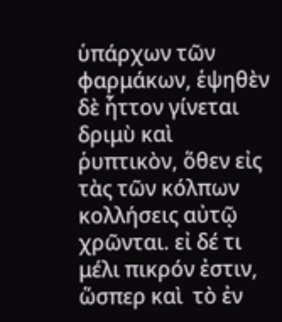ὑπάρχων τῶν φαρμάκων, ἑψηθὲν δὲ ἧττον γίνεται δριμὺ καὶ ῥυπτικὸν, ὅθεν εἰς τὰς τῶν κόλπων κολλήσεις αὐτῷ χρῶνται. εἰ δέ τι μέλι πικρόν ἐστιν, ὥσπερ καὶ  τὸ ἐν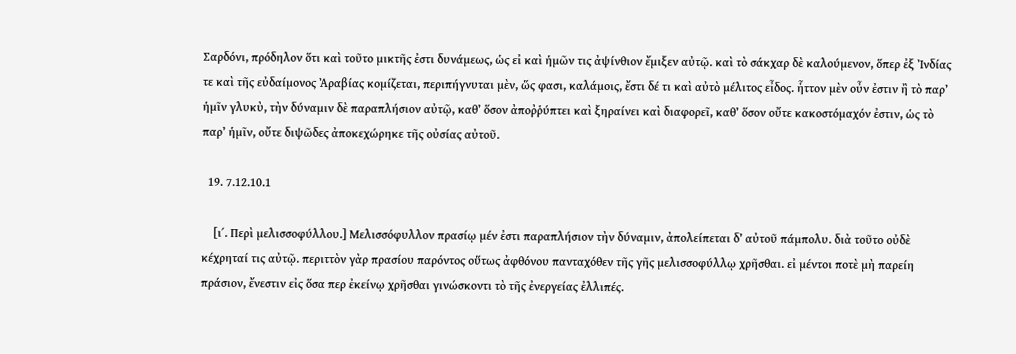Σαρδόνι, πρόδηλον ὅτι καὶ τοῦτο μικτῆς ἐστι δυνάμεως, ὡς εἰ καὶ ἡμῶν τις ἀψίνθιον ἔμιξεν αὐτῷ. καὶ τὸ σάκχαρ δὲ καλούμενον, ὅπερ ἐξ Ἰνδίας τε καὶ τῆς εὐδαίμονος Ἀραβίας κομίζεται, περιπήγνυται μὲν, ὥς φασι, καλάμοις, ἔστι δέ τι καὶ αὐτὸ μέλιτος εἶδος. ἧττον μὲν οὖν ἐστιν ἢ τὸ παρ’ ἡμῖν γλυκὺ, τὴν δύναμιν δὲ παραπλήσιον αὐτῷ, καθ’ ὅσον ἀποῤῥύπτει καὶ ξηραίνει καὶ διαφορεῖ, καθ’ ὅσον οὔτε κακοστόμαχόν ἐστιν, ὡς τὸ παρ’ ἡμῖν, οὔτε διψῶδες ἀποκεχώρηκε τῆς οὐσίας αὐτοῦ.

  19. 7.12.10.1

    [ι΄. Περὶ μελισσοφύλλου.] Μελισσόφυλλον πρασίῳ μέν ἐστι παραπλήσιον τὴν δύναμιν, ἀπολείπεται δ’ αὐτοῦ πάμπολυ. διὰ τοῦτο οὐδὲ κέχρηταί τις αὐτῷ. περιττὸν γὰρ πρασίου παρόντος οὕτως ἀφθόνου πανταχόθεν τῆς γῆς μελισσοφύλλῳ χρῆσθαι. εἰ μέντοι ποτὲ μὴ παρείη πράσιον, ἔνεστιν εἰς ὅσα περ ἐκείνῳ χρῆσθαι γινώσκοντι τὸ τῆς ἐνεργείας ἐλλιπές.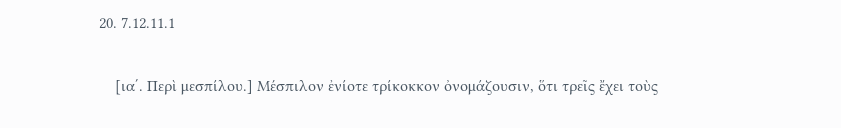20. 7.12.11.1

    [ια΄. Περὶ μεσπίλου.] Μέσπιλον ἐνίοτε τρίκοκκον ὀνομάζουσιν, ὅτι τρεῖς ἔχει τοὺς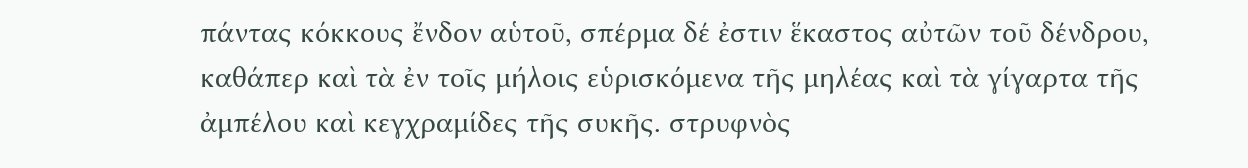πάντας κόκκους ἔνδον αὑτοῦ, σπέρμα δέ ἐστιν ἕκαστος αὐτῶν τοῦ δένδρου, καθάπερ καὶ τὰ ἐν τοῖς μήλοις εὑρισκόμενα τῆς μηλέας καὶ τὰ γίγαρτα τῆς ἀμπέλου καὶ κεγχραμίδες τῆς συκῆς. στρυφνὸς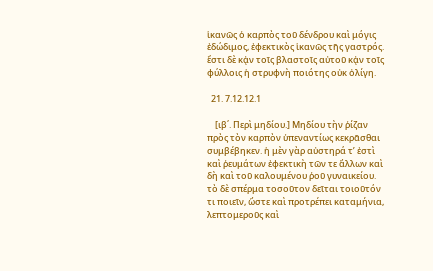ἱκανῶς ὁ καρπὸς τοῦ δένδρου καὶ μόγις ἐδώδιμος, ἐφεκτικὸς ἱκανῶς τῆς γαστρός. ἔστι δὲ κᾀν τοῖς βλαστοῖς αὐτοῦ κᾀν τοῖς φύλλοις ἡ στρυφνὴ ποιότης οὐκ ὀλίγη.

  21. 7.12.12.1

    [ιβ΄. Περὶ μηδίου.] Μηδίου τὴν ῥίζαν πρὸς τὸν καρπὸν ὑπεναντίως κεκρᾶσθαι συμβέβηκεν. ἡ μὲν γὰρ αὐστηρά τ’ ἐστὶ καὶ ῥευμάτων ἐφεκτικὴ τῶν τε ἄλλων καὶ δὴ καὶ τοῦ καλουμένου ῥοῦ γυναικείου. τὸ δὲ σπέρμα τοσοῦτον δεῖται τοιοῦτόν τι ποιεῖν, ὥστε καὶ προτρέπει καταμήνια, λεπτομεροῦς καὶ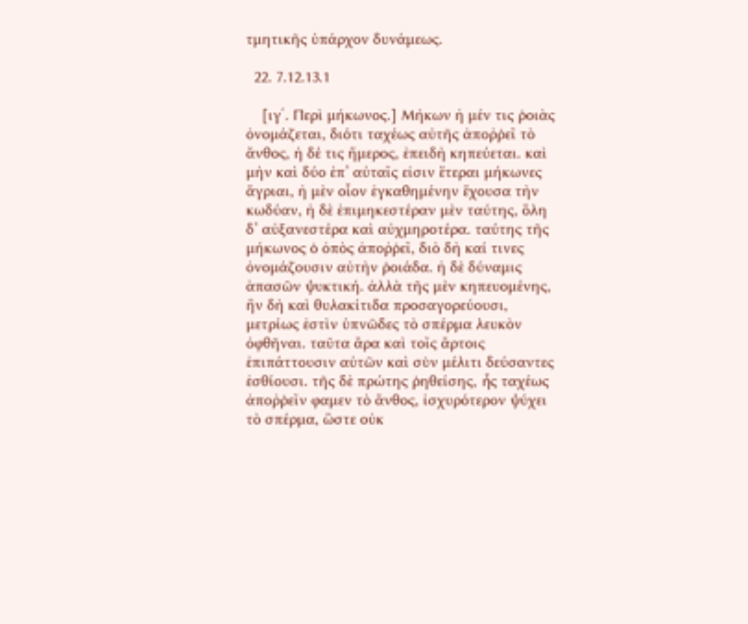τμητικῆς ὑπάρχον δυνάμεως.

  22. 7.12.13.1

    [ιγ΄. Περὶ μήκωνος.] Μήκων ἡ μέν τις ῥοιὰς ὀνομάζεται, διότι ταχέως αὐτῆς ἀποῤῥεῖ τὸ ἄνθος, ἡ δέ τις ἥμερος, ἐπειδὴ κηπεύεται. καὶ μὴν καὶ δύο ἐπ’ αὐταῖς εἰσιν ἕτεραι μήκωνες ἄγριαι, ἡ μὲν οἷον ἐγκαθημένην ἔχουσα τὴν κωδύαν, ἡ δὲ ἐπιμηκεστέραν μὲν ταύτης, ὅλη δ’ αὐξανεστέρα καὶ αὐχμηροτέρα. ταύτης τῆς μήκωνος ὁ ὀπὸς ἀποῤῥεῖ, διὸ δὴ καί τινες ὀνομάζουσιν αὐτὴν ῥοιάδα. ἡ δὲ δύναμις ἁπασῶν ψυκτική. ἀλλὰ τῆς μὲν κηπευομένης, ἣν δὴ καὶ θυλακίτιδα προσαγορεύουσι, μετρίως ἐστὶν ὑπνῶδες τὸ σπέρμα λευκὸν ὀφθῆναι. ταῦτα ἄρα καὶ τοῖς ἄρτοις ἐπιπάττουσιν αὐτῶν καὶ σὺν μέλιτι δεύσαντες ἐσθίουσι. τῆς δὲ πρώτης ῥηθείσης, ἧς ταχέως ἀποῤῥεῖν φαμεν τὸ ἄνθος, ἰσχυρότερον ψύχει τὸ σπέρμα, ὥστε οὐκ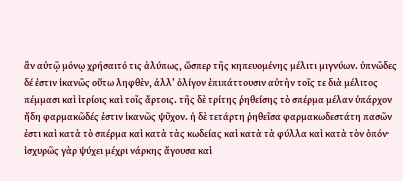ἂν αὐτῷ μόνῳ χρήσαιτό τις ἀλύπως, ὥσπερ τῆς κηπευομένης μέλιτι μιγνύων. ὑπνῶδες δέ ἐστιν ἱκανῶς οὕτω ληφθὲν, ἀλλ’ ὀλίγον ἐπιπάττουσιν αὐτὴν τοῖς τε διὰ μέλιτος πέμμασι καὶ ἰτρίοις καὶ τοῖς ἄρτοις. τῆς δὲ τρίτης ῥηθείσης τὸ σπέρμα μέλαν ὑπάρχον ἤδη φαρμακῶδές ἐστιν ἱκανῶς ψῦχον. ἡ δὲ τετάρτη ῥηθεῖσα φαρμακωδεστάτη πασῶν ἐστι καὶ κατὰ τὸ σπέρμα καὶ κατὰ τὰς κωδείας καὶ κατὰ τὰ φύλλα καὶ κατὰ τὸν ὀπόν· ἰσχυρῶς γὰρ ψύχει μέχρι νάρκης ἄγουσα καὶ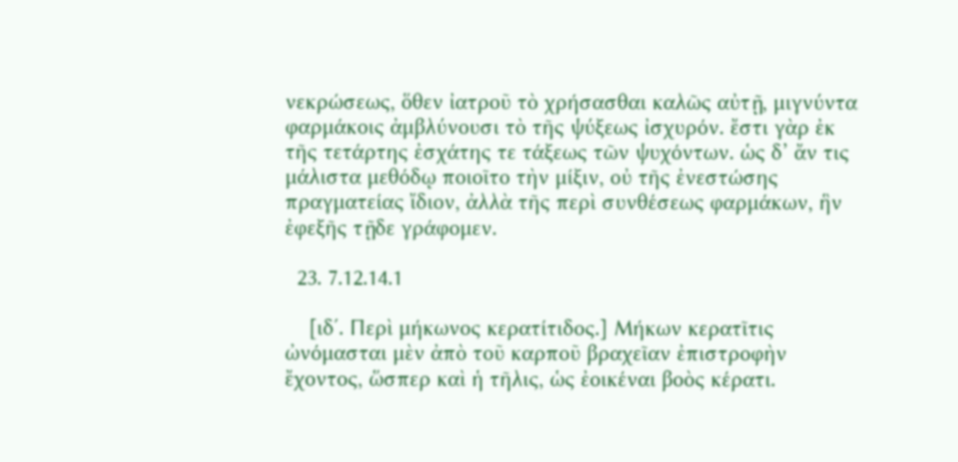νεκρώσεως, ὅθεν ἰατροῦ τὸ χρήσασθαι καλῶς αὐτῇ, μιγνύντα φαρμάκοις ἀμβλύνουσι τὸ τῆς ψύξεως ἰσχυρόν. ἔστι γὰρ ἐκ τῆς τετάρτης ἐσχάτης τε τάξεως τῶν ψυχόντων. ὡς δ’ ἄν τις μάλιστα μεθόδῳ ποιοῖτο τὴν μίξιν, οὐ τῆς ἐνεστώσης πραγματείας ἴδιον, ἀλλὰ τῆς περὶ συνθέσεως φαρμάκων, ἣν ἐφεξῆς τῇδε γράφομεν.

  23. 7.12.14.1

    [ιδ΄. Περὶ μήκωνος κερατίτιδος.] Μήκων κερατῖτις ὠνόμασται μὲν ἀπὸ τοῦ καρποῦ βραχεῖαν ἐπιστροφὴν ἔχοντος, ὥσπερ καὶ ἡ τῆλις, ὡς ἐοικέναι βοὸς κέρατι.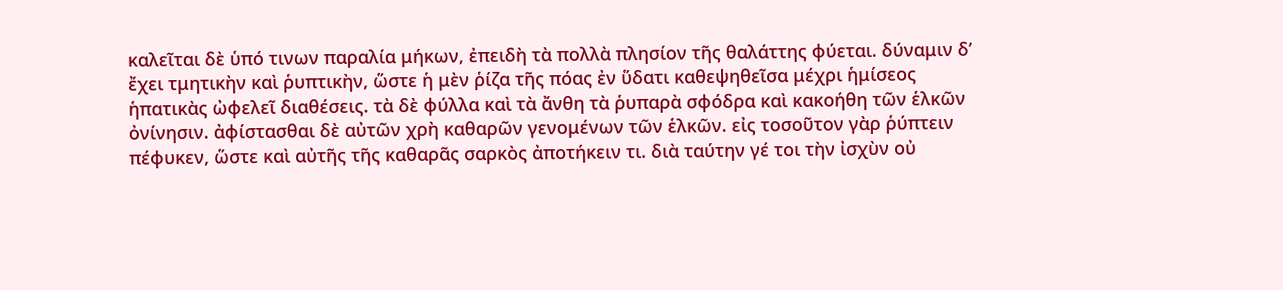καλεῖται δὲ ὑπό τινων παραλία μήκων, ἐπειδὴ τὰ πολλὰ πλησίον τῆς θαλάττης φύεται. δύναμιν δ’ ἔχει τμητικὴν καὶ ῥυπτικὴν, ὥστε ἡ μὲν ῥίζα τῆς πόας ἐν ὕδατι καθεψηθεῖσα μέχρι ἡμίσεος ἡπατικὰς ὠφελεῖ διαθέσεις. τὰ δὲ φύλλα καὶ τὰ ἄνθη τὰ ῥυπαρὰ σφόδρα καὶ κακοήθη τῶν ἑλκῶν ὀνίνησιν. ἀφίστασθαι δὲ αὐτῶν χρὴ καθαρῶν γενομένων τῶν ἑλκῶν. εἰς τοσοῦτον γὰρ ῥύπτειν πέφυκεν, ὥστε καὶ αὐτῆς τῆς καθαρᾶς σαρκὸς ἀποτήκειν τι. διὰ ταύτην γέ τοι τὴν ἰσχὺν οὐ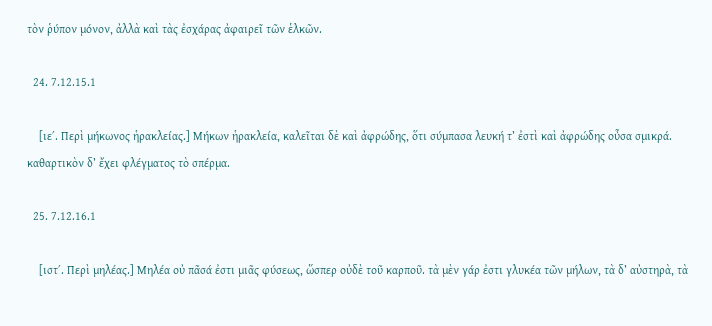τὸν ῥύπον μόνον, ἀλλὰ καὶ τὰς ἐσχάρας ἀφαιρεῖ τῶν ἑλκῶν.

  24. 7.12.15.1

    [ιε΄. Περὶ μήκωνος ἡρακλείας.] Μήκων ἡρακλεία, καλεῖται δὲ καὶ ἀφρώδης, ὅτι σύμπασα λευκή τ’ ἐστὶ καὶ ἀφρώδης οὖσα σμικρά. καθαρτικὸν δ’ ἔχει φλέγματος τὸ σπέρμα.

  25. 7.12.16.1

    [ιστ΄. Περὶ μηλέας.] Μηλέα οὐ πᾶσά ἐστι μιᾶς φύσεως, ὥσπερ οὐδὲ τοῦ καρποῦ. τὰ μὲν γάρ ἐστι γλυκέα τῶν μήλων, τὰ δ’ αὐστηρὰ, τὰ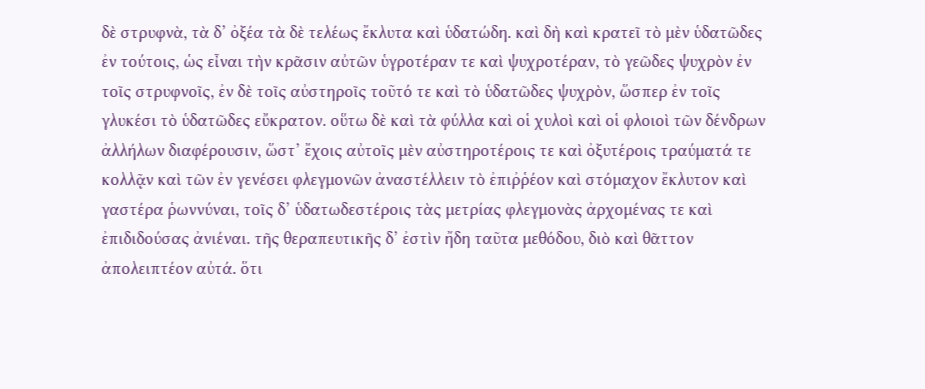δὲ στρυφνὰ, τὰ δ’ ὀξέα τὰ δὲ τελέως ἔκλυτα καὶ ὑδατώδη. καὶ δὴ καὶ κρατεῖ τὸ μὲν ὑδατῶδες ἐν τούτοις, ὡς εἶναι τὴν κρᾶσιν αὐτῶν ὑγροτέραν τε καὶ ψυχροτέραν, τὸ γεῶδες ψυχρὸν ἐν τοῖς στρυφνοῖς, ἐν δὲ τοῖς αὐστηροῖς τοῦτό τε καὶ τὸ ὑδατῶδες ψυχρὸν, ὥσπερ ἐν τοῖς γλυκέσι τὸ ὑδατῶδες εὔκρατον. οὕτω δὲ καὶ τὰ φύλλα καὶ οἱ χυλοὶ καὶ οἱ φλοιοὶ τῶν δένδρων ἀλλήλων διαφέρουσιν, ὥστ’ ἔχοις αὐτοῖς μὲν αὐστηροτέροις τε καὶ ὀξυτέροις τραύματά τε κολλᾷν καὶ τῶν ἐν γενέσει φλεγμονῶν ἀναστέλλειν τὸ ἐπιῤῥέον καὶ στόμαχον ἔκλυτον καὶ γαστέρα ῥωννύναι, τοῖς δ’ ὑδατωδεστέροις τὰς μετρίας φλεγμονὰς ἀρχομένας τε καὶ ἐπιδιδούσας ἀνιέναι. τῆς θεραπευτικῆς δ’ ἐστὶν ἤδη ταῦτα μεθόδου, διὸ καὶ θᾶττον ἀπολειπτέον αὐτά. ὅτι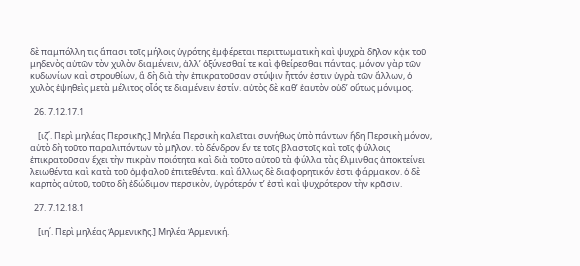δὲ παμπόλλη τις ἅπασι τοῖς μήλοις ὑγρότης ἐμφέρεται περιττωματικὴ καὶ ψυχρὰ δῆλον κᾀκ τοῦ μηδενὸς αὐτῶν τὸν χυλὸν διαμένειν, ἀλλ’ ὀξύνεσθαί τε καὶ φθείρεσθαι πάντας. μόνον γὰρ τῶν κυδωνίων καὶ στρουθίων, ἃ δὴ διὰ τὴν ἐπικρατοῦσαν στύψιν ἧττόν ἐστιν ὑγρὰ τῶν ἄλλων, ὁ χυλὸς ἑψηθεὶς μετὰ μέλιτος οἷός τε διαμένειν ἐστίν. αὐτὸς δὲ καθ’ ἑαυτὸν οὐδ’ οὕτως μόνιμος.

  26. 7.12.17.1

    [ιζ΄. Περὶ μηλέας Περσικῆς.] Μηλέα Περσικὴ καλεῖται συνήθως ὑπὸ πάντων ἤδη Περσικὴ μόνον, αὐτὸ δὴ τοῦτο παραλιπόντων τὸ μῆλον. τὸ δένδρον ἔν τε τοῖς βλαστοῖς καὶ τοῖς φύλλοις ἐπικρατοῦσαν ἔχει τὴν πικρὰν ποιότητα καὶ διὰ τοῦτο αὐτοῦ τὰ φύλλα τὰς ἕλμινθας ἀποκτείνει λειωθέντα καὶ κατὰ τοῦ ὀμφαλοῦ ἐπιτεθέντα. καὶ ἄλλως δὲ διαφορητικόν ἐστι φάρμακον. ὁ δὲ καρπὸς αὐτοῦ, τοῦτο δὴ ἐδώδιμον περσικὸν, ὑγρότερόν τ’ ἐστὶ καὶ ψυχρότερον τὴν κρᾶσιν.

  27. 7.12.18.1

    [ιη΄. Περὶ μηλέας Ἀρμενικῆς.] Μηλέα Ἀρμενική.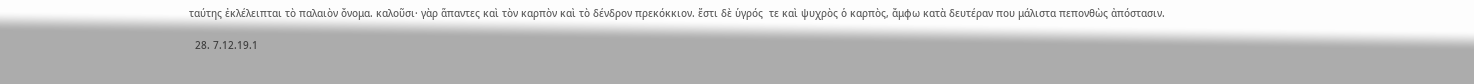ταύτης ἐκλέλειπται τὸ παλαιὸν ὄνομα. καλοῦσι· γὰρ ἅπαντες καὶ τὸν καρπὸν καὶ τὸ δένδρον πρεκόκκιον. ἔστι δὲ ὑγρός  τε καὶ ψυχρὸς ὁ καρπὸς, ἄμφω κατὰ δευτέραν που μάλιστα πεπονθὼς ἀπόστασιν.

  28. 7.12.19.1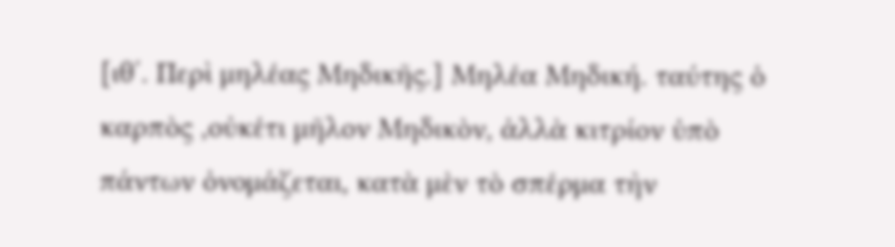[ιθ΄. Περὶ μηλέας Μηδικῆς.] Μηλέα Μηδική. ταύτης ὁ καρπὸς ,οὐκέτι μῆλον Μηδικὸν, ἀλλὰ κιτρίον ὑπὸ πάντων ὀνομάζεται, κατὰ μὲν τὸ σπέρμα τὴν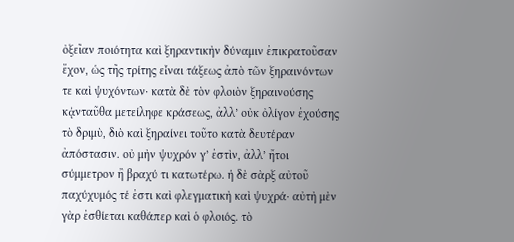ὀξεῖαν ποιότητα καὶ ξηραντικὴν δύναμιν ἐπικρατοῦσαν ἔχον, ὡς τῆς τρίτης εἶναι τάξεως ἀπὸ τῶν ξηραινόντων τε καὶ ψυχόντων· κατὰ δὲ τὸν φλοιὸν ξηραινούσης κᾀνταῦθα μετείληφε κράσεως, ἀλλ’ οὐκ ὀλίγον ἐχούσης τὸ δριμὺ, διὸ καὶ ξηραίνει τοῦτο κατὰ δευτέραν ἀπόστασιν. οὐ μὴν ψυχρόν γ’ ἐστὶν, ἀλλ’ ἤτοι σύμμετρον ἢ βραχύ τι κατωτέρω. ἡ δὲ σὰρξ αὐτοῦ παχύχυμός τέ ἐστι καὶ φλεγματικὴ καὶ ψυχρά· αὐτὴ μὲν γὰρ ἐσθίεται καθάπερ καὶ ὁ φλοιός. τὸ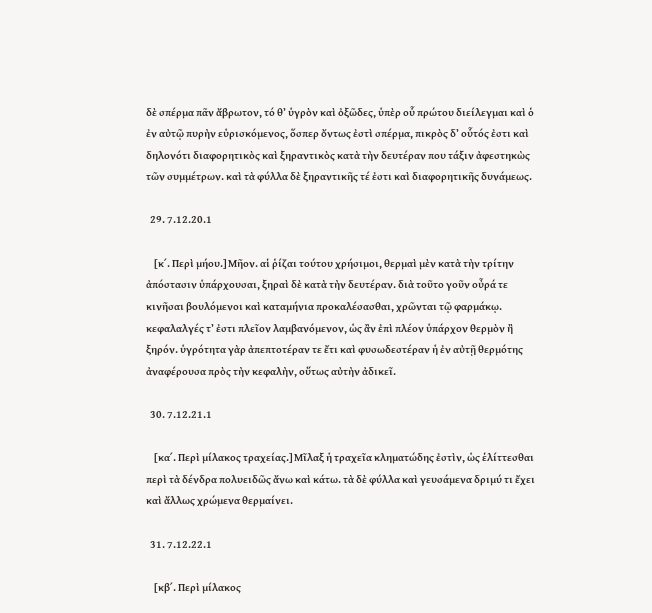δὲ σπέρμα πᾶν ἄβρωτον, τό θ’ ὑγρὸν καὶ ὀξῶδες, ὑπὲρ οὗ πρώτου διείλεγμαι καὶ ὁ ἐν αὐτῷ πυρὴν εὑρισκόμενος, ὅσπερ ὄντως ἐστὶ σπέρμα, πικρὸς δ’ οὗτός ἐστι καὶ δηλονότι διαφορητικὸς καὶ ξηραντικὸς κατὰ τὴν δευτέραν που τάξιν ἀφεστηκὼς τῶν συμμέτρων. καὶ τὰ φύλλα δὲ ξηραντικῆς τέ ἐστι καὶ διαφορητικῆς δυνάμεως.

  29. 7.12.20.1

    [κ΄. Περὶ μήου.] Μῆον. αἱ ῥίζαι τούτου χρήσιμοι, θερμαὶ μὲν κατὰ τὴν τρίτην ἀπόστασιν ὑπάρχουσαι, ξηραὶ δὲ κατὰ τὴν δευτέραν. διὰ τοῦτο γοῦν οὖρά τε κινῆσαι βουλόμενοι καὶ καταμήνια προκαλέσασθαι, χρῶνται τῷ φαρμάκῳ. κεφαλαλγές τ’ ἐστι πλεῖον λαμβανόμενον, ὡς ἂν ἐπὶ πλέον ὑπάρχον θερμὸν ἢ ξηρόν. ὑγρότητα γὰρ ἀπεπτοτέραν τε ἔτι καὶ φυσωδεστέραν ἡ ἐν αὐτῇ θερμότης ἀναφέρουσα πρὸς τὴν κεφαλὴν, οὕτως αὐτὴν ἀδικεῖ.

  30. 7.12.21.1

    [κα΄. Περὶ μίλακος τραχείας.] Μῖλαξ ἡ τραχεῖα κληματώδης ἐστὶν, ὡς ἑλίττεσθαι περὶ τὰ δένδρα πολυειδῶς ἄνω καὶ κάτω. τὰ δὲ φύλλα καὶ γευσάμενα δριμύ τι ἔχει καὶ ἄλλως χρώμενα θερμαίνει.

  31. 7.12.22.1

    [κβ΄. Περὶ μίλακος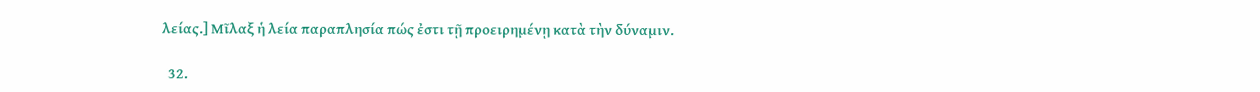λείας.] Μῖλαξ ἡ λεία παραπλησία πώς ἐστι τῇ προειρημένῃ κατὰ τὴν δύναμιν.

  32.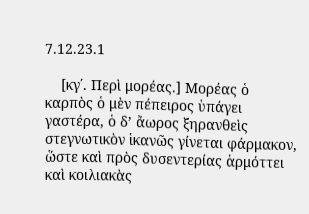7.12.23.1

    [κγ΄. Περὶ μορέας.] Μορέας ὁ καρπὸς ὁ μὲν πέπειρος ὑπάγει γαστέρα, ὁ δ’ ἄωρος ξηρανθεὶς στεγνωτικὸν ἱκανῶς γίνεται φάρμακον, ὥστε καὶ πρὸς δυσεντερίας ἁρμόττει καὶ κοιλιακὰς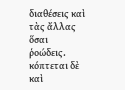διαθέσεις καὶ τὰς ἄλλας ὅσαι ῥοώδεις. κόπτεται δὲ καὶ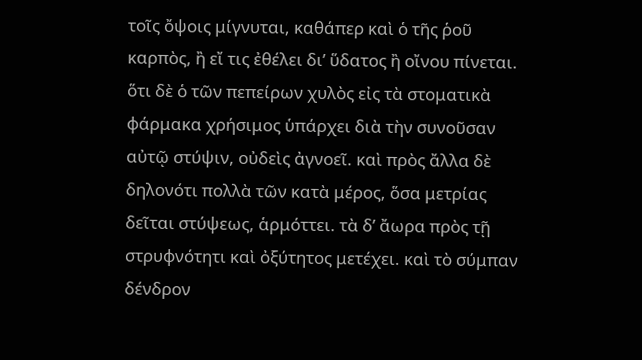τοῖς ὄψοις μίγνυται, καθάπερ καὶ ὁ τῆς ῥοῦ καρπὸς, ἢ εἴ τις ἐθέλει δι’ ὕδατος ἢ οἴνου πίνεται. ὅτι δὲ ὁ τῶν πεπείρων χυλὸς εἰς τὰ στοματικὰ φάρμακα χρήσιμος ὑπάρχει διὰ τὴν συνοῦσαν αὐτῷ στύψιν, οὐδεὶς ἀγνοεῖ. καὶ πρὸς ἄλλα δὲ δηλονότι πολλὰ τῶν κατὰ μέρος, ὅσα μετρίας δεῖται στύψεως, ἁρμόττει. τὰ δ’ ἄωρα πρὸς τῇ στρυφνότητι καὶ ὀξύτητος μετέχει. καὶ τὸ σύμπαν δένδρον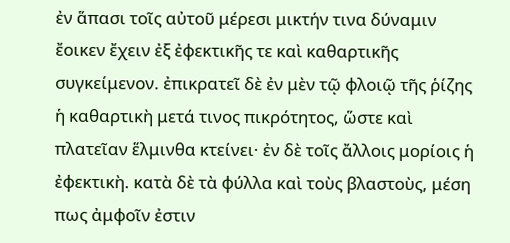ἐν ἅπασι τοῖς αὐτοῦ μέρεσι μικτήν τινα δύναμιν ἔοικεν ἔχειν ἐξ ἐφεκτικῆς τε καὶ καθαρτικῆς συγκείμενον. ἐπικρατεῖ δὲ ἐν μὲν τῷ φλοιῷ τῆς ῥίζης ἡ καθαρτικὴ μετά τινος πικρότητος, ὥστε καὶ πλατεῖαν ἕλμινθα κτείνει· ἐν δὲ τοῖς ἄλλοις μορίοις ἡ ἐφεκτικὴ. κατὰ δὲ τὰ φύλλα καὶ τοὺς βλαστοὺς, μέση πως ἀμφοῖν ἐστιν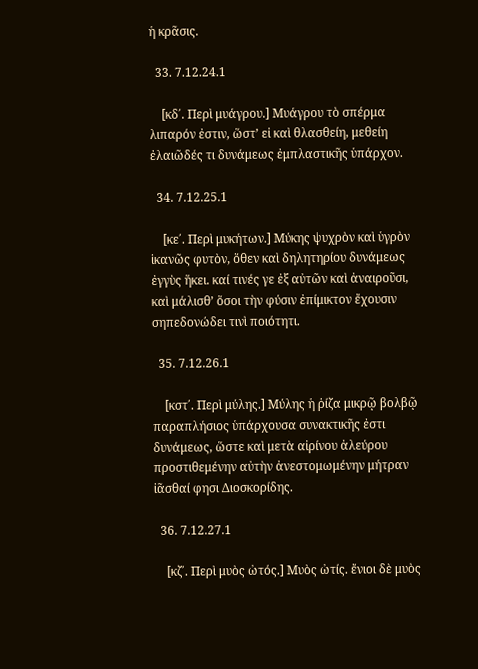ἡ κρᾶσις.

  33. 7.12.24.1

    [κδ΄. Περὶ μυάγρου.] Μυάγρου τὸ σπέρμα λιπαρόν ἐστιν, ὥστ’ εἰ καὶ θλασθείη, μεθείη ἐλαιῶδές τι δυνάμεως ἐμπλαστικῆς ὑπάρχον.

  34. 7.12.25.1

    [κε΄. Περὶ μυκήτων.] Μύκης ψυχρὸν καὶ ὑγρὸν ἱκανῶς φυτὸν, ὅθεν καὶ δηλητηρίου δυνάμεως ἐγγὺς ἥκει. καί τινές γε ἐξ αὐτῶν καὶ ἀναιροῦσι, καὶ μάλισθ’ ὅσοι τὴν φύσιν ἐπίμικτον ἔχουσιν σηπεδονώδει τινὶ ποιότητι.

  35. 7.12.26.1

    [κστ΄. Περὶ μύλης.] Μύλης ἡ ῥίζα μικρῷ βολβῷ παραπλήσιος ὑπάρχουσα συνακτικῆς ἐστι δυνάμεως, ὥστε καὶ μετὰ αἰρίνου ἀλεύρου προστιθεμένην αὐτὴν ἀνεστομωμένην μήτραν ἰᾶσθαί φησι Διοσκορίδης.

  36. 7.12.27.1

    [κζ΄. Περὶ μυὸς ὠτός.] Μυὸς ὠτίς. ἔνιοι δὲ μυὸς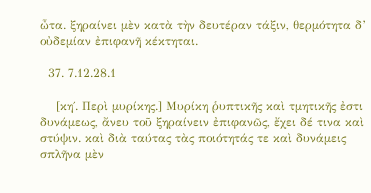ὦτα. ξηραίνει μὲν κατὰ τὴν δευτέραν τάξιν, θερμότητα δ’ οὐδεμίαν ἐπιφανῆ κέκτηται.

  37. 7.12.28.1

    [κη΄. Περὶ μυρίκης.] Μυρίκη ῥυπτικῆς καὶ τμητικῆς ἐστι δυνάμεως, ἄνευ τοῦ ξηραίνειν ἐπιφανῶς, ἔχει δέ τινα καὶ στύψιν. καὶ διὰ ταύτας τὰς ποιότητάς τε καὶ δυνάμεις σπλῆνα μὲν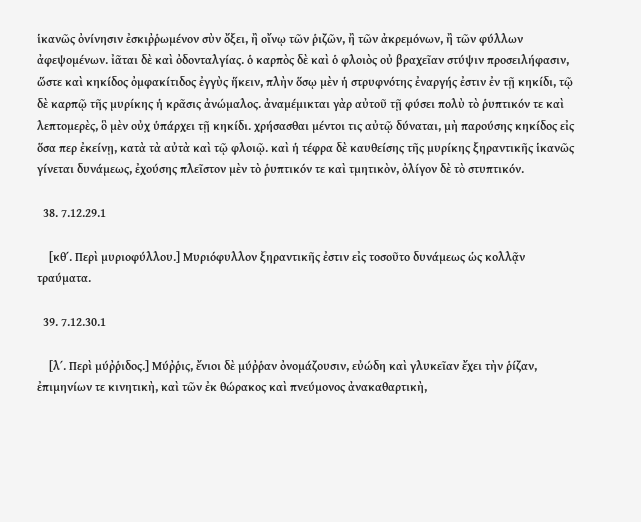ἱκανῶς ὀνίνησιν ἐσκιῤῥωμένον σὺν ὄξει, ἢ οἴνῳ τῶν ῥιζῶν, ἢ τῶν ἀκρεμόνων, ἢ τῶν φύλλων ἀφεψομένων. ἰᾶται δὲ καὶ ὀδονταλγίας. ὁ καρπὸς δὲ καὶ ὁ φλοιὸς οὐ βραχεῖαν στύψιν προσειλήφασιν, ὥστε καὶ κηκίδος ὀμφακίτιδος ἐγγὺς ἥκειν, πλὴν ὅσῳ μὲν ἡ στρυφνότης ἐναργής ἐστιν ἐν τῇ κηκίδι, τῷ δὲ καρπῷ τῆς μυρίκης ἡ κρᾶσις ἀνώμαλος. ἀναμέμικται γὰρ αὐτοῦ τῇ φύσει πολὺ τὸ ῥυπτικόν τε καὶ λεπτομερὲς, ὃ μὲν οὐχ ὑπάρχει τῇ κηκίδι. χρήσασθαι μέντοι τις αὐτῷ δύναται, μὴ παρούσης κηκίδος εἰς ὅσα περ ἐκείνῃ, κατὰ τὰ αὐτὰ καὶ τῷ φλοιῷ. καὶ ἡ τέφρα δὲ καυθείσης τῆς μυρίκης ξηραντικῆς ἱκανῶς γίνεται δυνάμεως, ἐχούσης πλεῖστον μὲν τὸ ῥυπτικόν τε καὶ τμητικὸν, ὀλίγον δὲ τὸ στυπτικόν.

  38. 7.12.29.1

    [κθ΄. Περὶ μυριοφύλλου.] Μυριόφυλλον ξηραντικῆς ἐστιν εἰς τοσοῦτο δυνάμεως ὡς κολλᾷν τραύματα.

  39. 7.12.30.1

    [λ΄. Περὶ μύῤῥιδος.] Μύῤῥις, ἔνιοι δὲ μύῤῥαν ὀνομάζουσιν, εὐώδη καὶ γλυκεῖαν ἔχει τὴν ῥίζαν, ἐπιμηνίων τε κινητικὴ, καὶ τῶν ἐκ θώρακος καὶ πνεύμονος ἀνακαθαρτικὴ,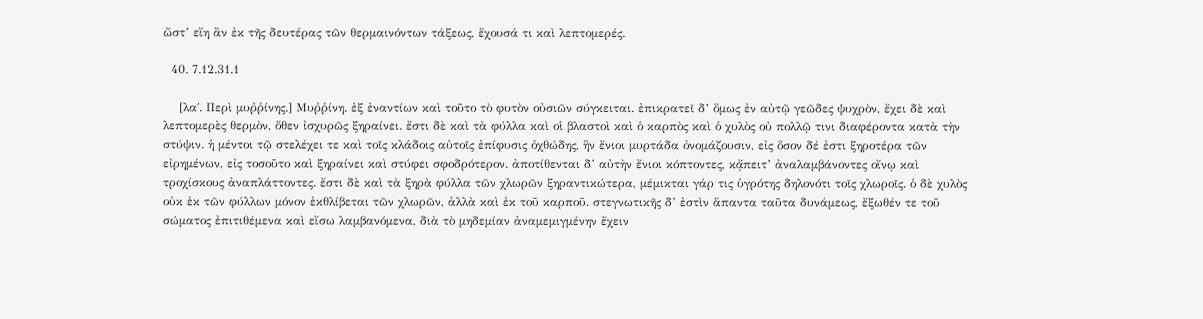ὥστ’ εἴη ἂν ἐκ τῆς δευτέρας τῶν θερμαινόντων τάξεως, ἔχουσά τι καὶ λεπτομερές.

  40. 7.12.31.1

    [λα΄. Περὶ μυῤῥίνης.] Μυῤῥίνη. ἐξ ἐναντίων καὶ τοῦτο τὸ φυτὸν οὐσιῶν σύγκειται. ἐπικρατεῖ δ’ ὅμως ἐν αὐτῷ γεῶδες ψυχρὸν, ἔχει δὲ καὶ λεπτομερὲς θερμὸν, ὅθεν ἰσχυρῶς ξηραίνει. ἔστι δὲ καὶ τὰ φύλλα καὶ οἱ βλαστοὶ καὶ ὁ καρπὸς καὶ ὁ χυλὸς οὐ πολλῷ τινι διαφέροντα κατὰ τὴν στύψιν. ἡ μέντοι τῷ στελέχει τε καὶ τοῖς κλάδοις αὐτοῖς ἐπίφυσις ὀχθώδης, ἣν ἔνιοι μυρτάδα ὀνομάζουσιν, εἰς ὅσον δέ ἐστι ξηροτέρα τῶν εἰρημένων, εἰς τοσοῦτο καὶ ξηραίνει καὶ στύφει σφοδρότερον. ἀποτίθενται δ’ αὐτὴν ἔνιοι κόπτοντες, κᾄπειτ’ ἀναλαμβάνοντες οἴνῳ καὶ τροχίσκους ἀναπλάττοντες. ἔστι δὲ καὶ τὰ ξηρὰ φύλλα τῶν χλωρῶν ξηραντικώτερα, μέμικται γάρ τις ὑγρότης δηλονότι τοῖς χλωροῖς. ὁ δὲ χυλὸς οὐκ ἐκ τῶν φύλλων μόνον ἐκθλίβεται τῶν χλωρῶν, ἀλλὰ καὶ ἐκ τοῦ καρποῦ. στεγνωτικῆς δ’ ἐστὶν ἅπαντα ταῦτα δυνάμεως, ἔξωθέν τε τοῦ σώματος ἐπιτιθέμενα καὶ εἴσω λαμβανόμενα, διὰ τὸ μηδεμίαν ἀναμεμιγμένην ἔχειν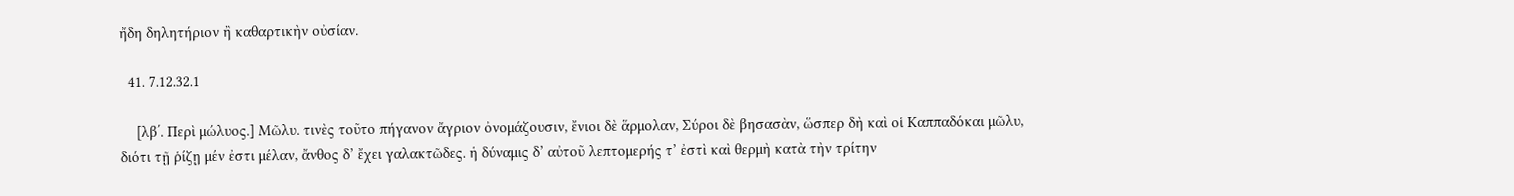ἤδη δηλητήριον ἢ καθαρτικὴν οὐσίαν.

  41. 7.12.32.1

    [λβ΄. Περὶ μώλυος.] Μῶλυ. τινὲς τοῦτο πήγανον ἄγριον ὀνομάζουσιν, ἔνιοι δὲ ἅρμολαν, Σύροι δὲ βησασὰν, ὥσπερ δὴ καὶ οἱ Καππαδόκαι μῶλυ, διότι τῇ ῥίζῃ μέν ἐστι μέλαν, ἄνθος δ’ ἔχει γαλακτῶδες. ἡ δύναμις δ’ αὐτοῦ λεπτομερής τ’ ἐστὶ καὶ θερμὴ κατὰ τὴν τρίτην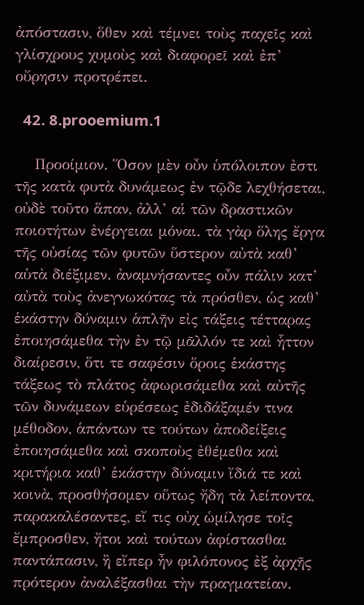ἀπόστασιν, ὅθεν καὶ τέμνει τοὺς παχεῖς καὶ γλίσχρους χυμοὺς καὶ διαφορεῖ καὶ ἐπ’ οὔρησιν προτρέπει.

  42. 8.prooemium.1

    Προοίμιον. Ὅσον μὲν οὖν ὑπόλοιπον ἐστι τῆς κατὰ φυτὰ δυνάμεως ἐν τῷδε λεχθήσεται, οὐδὲ τοῦτο ἅπαν, ἀλλ’ αἱ τῶν δραστικῶν ποιοτήτων ἐνέργειαι μόναι. τὰ γὰρ ὅλης ἔργα τῆς οὐσίας τῶν φυτῶν ὕστερον αὐτὰ καθ’ αὑτὰ διέξιμεν. ἀναμνήσαντες οὖν πάλιν κατ’ αὐτὰ τοὺς ἀνεγνωκότας τὰ πρόσθεν, ὡς καθ’ ἑκάστην δύναμιν ἁπλῆν εἰς τάξεις τέτταρας ἐποιησάμεθα τὴν ἐν τῷ μᾶλλόν τε καὶ ἧττον διαίρεσιν, ὅτι τε σαφέσιν ὅροις ἑκάστης τάξεως τὸ πλάτος ἀφωρισάμεθα καὶ αὐτῆς τῶν δυνάμεων εὑρέσεως ἐδιδάξαμέν τινα μέθοδον, ἁπάντων τε τούτων ἀποδείξεις ἐποιησάμεθα καὶ σκοποὺς ἐθέμεθα καὶ κριτήρια καθ’ ἑκάστην δύναμιν ἴδιά τε καὶ κοινὰ, προσθήσομεν οὕτως ἤδη τὰ λείποντα, παρακαλέσαντες, εἴ τις οὐχ ὡμίλησε τοῖς ἔμπροσθεν, ἤτοι καὶ τούτων ἀφίστασθαι παντάπασιν, ἢ εἴπερ ἦν φιλόπονος ἐξ ἀρχῆς πρότερον ἀναλέξασθαι τὴν πραγματείαν.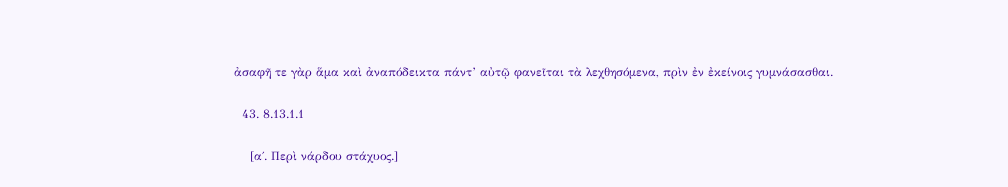ἀσαφῆ τε γὰρ ἅμα καὶ ἀναπόδεικτα πάντ’ αὐτῷ φανεῖται τὰ λεχθησόμενα, πρὶν ἐν ἐκείνοις γυμνάσασθαι.

  43. 8.13.1.1

    [α΄. Περὶ νάρδου στάχυος.]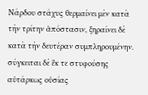Νάρδου στάχυς θερμαίνει μὲν κατὰ τὴν τρίτην ἀπόστασιν, ξηραίνει δὲ κατὰ τὴν δευτέραν συμπληρουμένην. σύγκειται δὲ ἔκ τε στυφούσης αὐτάρκως οὐσίας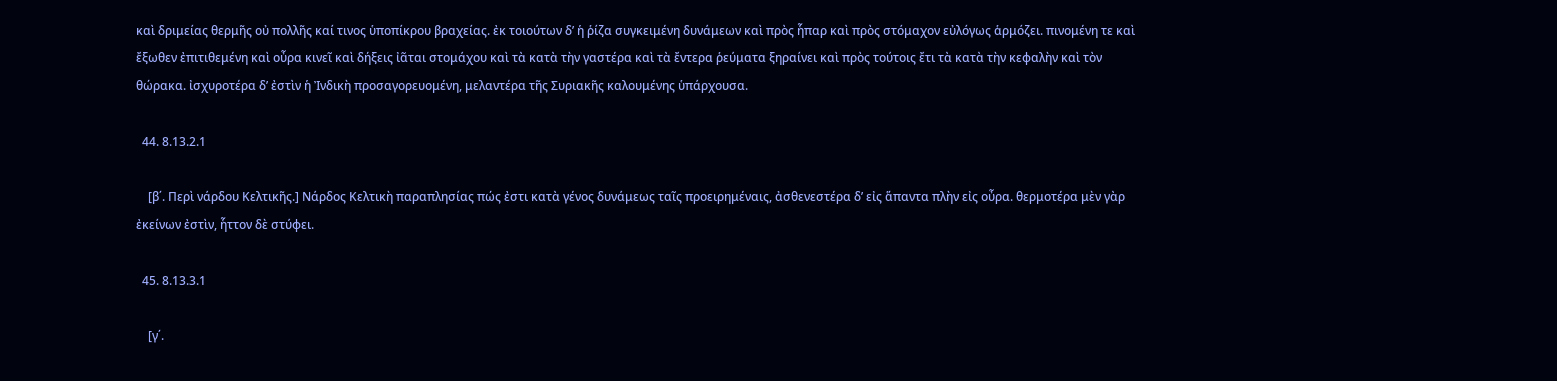καὶ δριμείας θερμῆς οὐ πολλῆς καί τινος ὑποπίκρου βραχείας. ἐκ τοιούτων δ’ ἡ ῥίζα συγκειμένη δυνάμεων καὶ πρὸς ἧπαρ καὶ πρὸς στόμαχον εὐλόγως ἁρμόζει. πινομένη τε καὶ ἔξωθεν ἐπιτιθεμένη καὶ οὖρα κινεῖ καὶ δήξεις ἰᾶται στομάχου καὶ τὰ κατὰ τὴν γαστέρα καὶ τὰ ἔντερα ῥεύματα ξηραίνει καὶ πρὸς τούτοις ἔτι τὰ κατὰ τὴν κεφαλὴν καὶ τὸν θώρακα. ἰσχυροτέρα δ’ ἐστὶν ἡ Ἰνδικὴ προσαγορευομένη, μελαντέρα τῆς Συριακῆς καλουμένης ὑπάρχουσα.

  44. 8.13.2.1

    [β΄. Περὶ νάρδου Κελτικῆς.] Νάρδος Κελτικὴ παραπλησίας πώς ἐστι κατὰ γένος δυνάμεως ταῖς προειρημέναις, ἀσθενεστέρα δ’ εἰς ἅπαντα πλὴν εἰς οὖρα. θερμοτέρα μὲν γὰρ ἐκείνων ἐστὶν, ἧττον δὲ στύφει.

  45. 8.13.3.1

    [γ΄.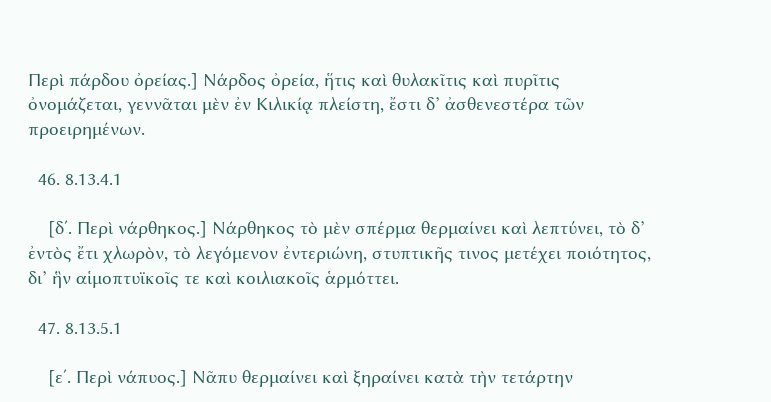Περὶ πάρδου ὀρείας.] Νάρδος ὀρεία, ἥτις καὶ θυλακῖτις καὶ πυρῖτις ὀνομάζεται, γεννᾶται μὲν ἐν Κιλικίᾳ πλείστη, ἔστι δ’ ἀσθενεστέρα τῶν προειρημένων.

  46. 8.13.4.1

    [δ΄. Περὶ νάρθηκος.] Νάρθηκος τὸ μὲν σπέρμα θερμαίνει καὶ λεπτύνει, τὸ δ’ ἐντὸς ἔτι χλωρὸν, τὸ λεγόμενον ἐντεριώνη, στυπτικῆς τινος μετέχει ποιότητος, δι’ ἣν αἱμοπτυϊκοῖς τε καὶ κοιλιακοῖς ἁρμόττει.

  47. 8.13.5.1

    [ε΄. Περὶ νάπυος.] Νᾶπυ θερμαίνει καὶ ξηραίνει κατὰ τὴν τετάρτην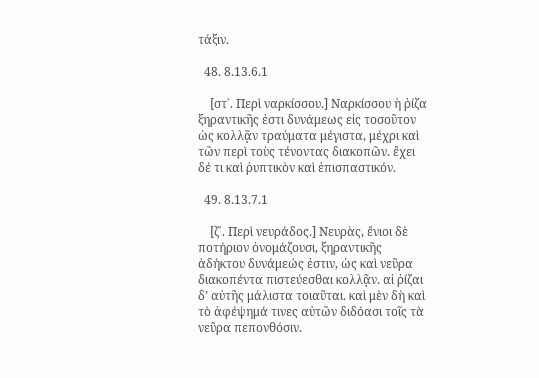τάξιν.

  48. 8.13.6.1

    [στ΄. Περὶ ναρκίσσου.] Ναρκίσσου ἡ ῥίζα ξηραντικῆς ἐστι δυνάμεως εἰς τοσοῦτον ὡς κολλᾷν τραύματα μέγιστα, μέχρι καὶ τῶν περὶ τοὺς τένοντας διακοπῶν. ἔχει δέ τι καὶ ῥυπτικὸν καὶ ἐπισπαστικόν.

  49. 8.13.7.1

    [ζ΄. Περὶ νευράδος.] Νευρὰς, ἔνιοι δὲ ποτήριον ὀνομάζουσι, ξηραντικῆς ἀδήκτου δυνάμεώς ἐστιν, ὡς καὶ νεῦρα διακοπέντα πιστεύεσθαι κολλᾷν. αἱ ῥίζαι δ’ αὐτῆς μάλιστα τοιαῦται. καὶ μὲν δὴ καὶ τὸ ἀφέψημά τινες αὐτῶν διδόασι τοῖς τὰ νεῦρα πεπονθόσιν.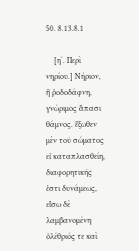50. 8.13.8.1

    [η΄. Περὶ νηρίου.] Νήριον, ἢ ῥοδοδάφνη, γνώριμος ἅπασι θάμνος. ἔξωθεν μὲν τοῦ σώματος εἰ καταπλασθείη, διαφορητικῆς ἐστι δυνάμεως, εἴσω δὲ λαμβανομένη ὀλέθριός τε καὶ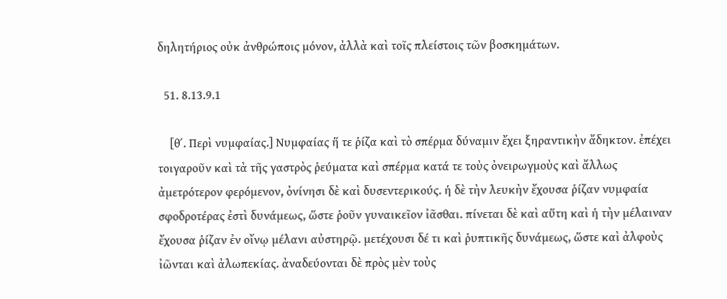δηλητήριος οὐκ ἀνθρώποις μόνον, ἀλλὰ καὶ τοῖς πλείστοις τῶν βοσκημάτων.

  51. 8.13.9.1

    [θ΄. Περὶ νυμφαίας.] Νυμφαίας ἥ τε ῥίζα καὶ τὸ σπέρμα δύναμιν ἔχει ξηραντικὴν ἄδηκτον. ἐπέχει τοιγαροῦν καὶ τὰ τῆς γαστρὸς ῥεύματα καὶ σπέρμα κατά τε τοὺς ὀνειρωγμοὺς καὶ ἄλλως ἀμετρότερον φερόμενον, ὀνίνησι δὲ καὶ δυσεντερικούς. ἡ δὲ τὴν λευκὴν ἔχουσα ῥίζαν νυμφαία σφοδροτέρας ἐστὶ δυνάμεως, ὥστε ῥοῦν γυναικεῖον ἰᾶσθαι. πίνεται δὲ καὶ αὕτη καὶ ἡ τὴν μέλαιναν ἔχουσα ῥίζαν ἐν οἴνῳ μέλανι αὐστηρῷ. μετέχουσι δέ τι καὶ ῥυπτικῆς δυνάμεως, ὥστε καὶ ἀλφοὺς ἰῶνται καὶ ἀλωπεκίας. ἀναδεύονται δὲ πρὸς μὲν τοὺς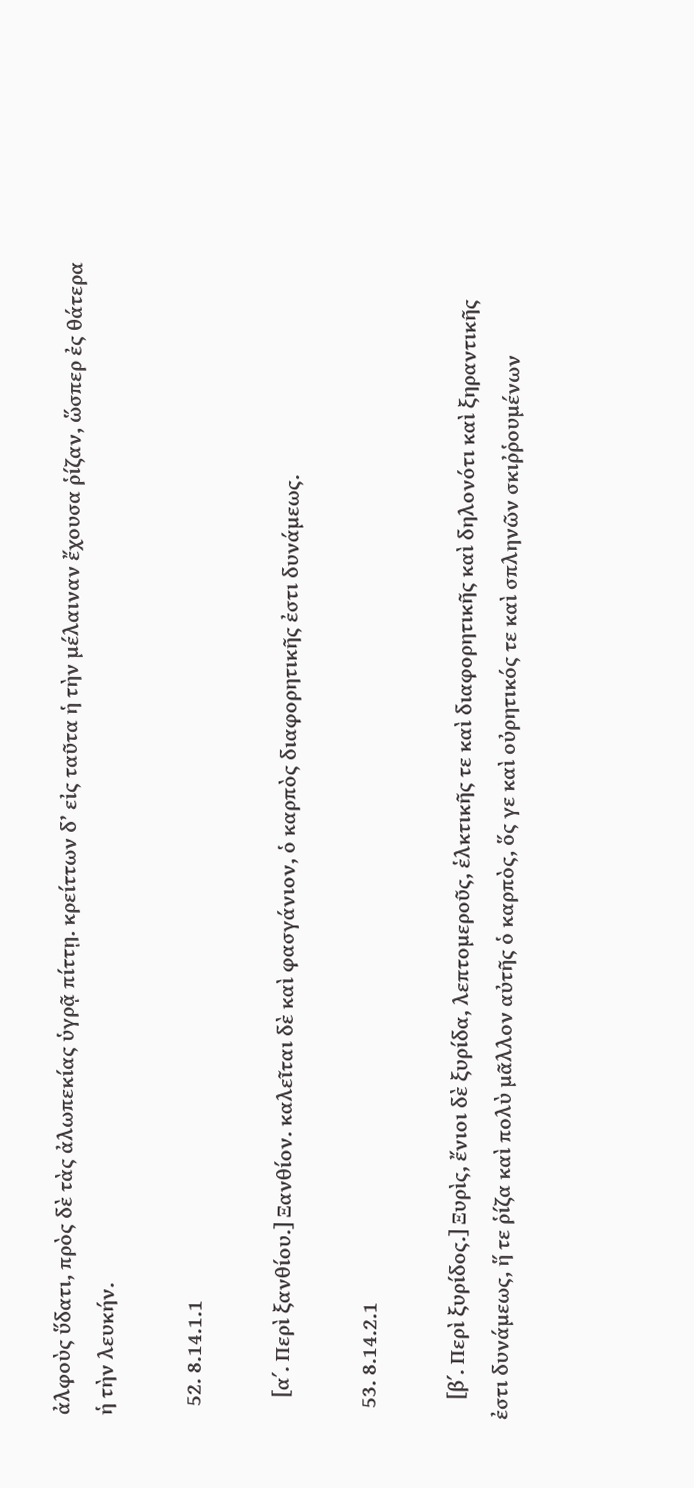ἀλφοὺς ὕδατι, πρὸς δὲ τὰς ἀλωπεκίας ὑγρᾷ πίττῃ. κρείττων δ’ εἰς ταῦτα ἡ τὴν μέλαιναν ἔχουσα ῥίζαν, ὥσπερ ἐς θάτερα ἡ τὴν λευκήν.

  52. 8.14.1.1

    [α΄. Περὶ ξανθίου.] Ξανθίον. καλεῖται δὲ καὶ φασγάνιον, ὁ καρπὸς διαφορητικῆς ἐστι δυνάμεως.

  53. 8.14.2.1

    [β΄. Περὶ ξυρίδος.] Ξυρὶς, ἔνιοι δὲ ξυρίδα, λεπτομεροῦς, ἑλκτικῆς τε καὶ διαφορητικῆς καὶ δηλονότι καὶ ξηραντικῆς ἐστι δυνάμεως, ἥ τε ῥίζα καὶ πολὺ μᾶλλον αὐτῆς ὁ καρπὸς, ὅς γε καὶ οὐρητικός τε καὶ σπληνῶν σκιῤῥουμένων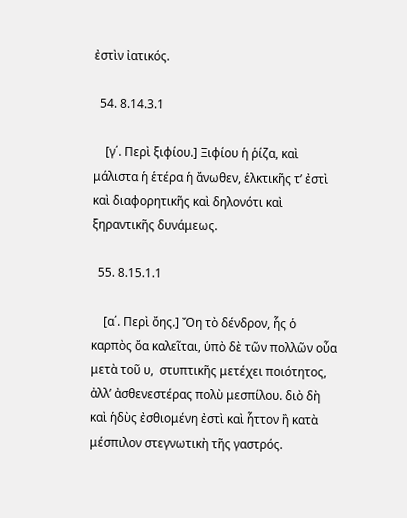ἐστὶν ἰατικός.

  54. 8.14.3.1

    [γ΄. Περὶ ξιφίου.] Ξιφίου ἡ ῥίζα, καὶ μάλιστα ἡ ἑτέρα ἡ ἄνωθεν, ἑλκτικῆς τ’ ἐστὶ καὶ διαφορητικῆς καὶ δηλονότι καὶ ξηραντικῆς δυνάμεως.

  55. 8.15.1.1

    [α΄. Περὶ ὄης.] Ὄη τὸ δένδρον, ἧς ὁ καρπὸς ὄα καλεῖται, ὑπὸ δὲ τῶν πολλῶν οὖα μετὰ τοῦ υ,  στυπτικῆς μετέχει ποιότητος, ἀλλ’ ἀσθενεστέρας πολὺ μεσπίλου. διὸ δὴ καὶ ἡδὺς ἐσθιομένη ἐστὶ καὶ ἧττον ἢ κατὰ μέσπιλον στεγνωτικὴ τῆς γαστρός.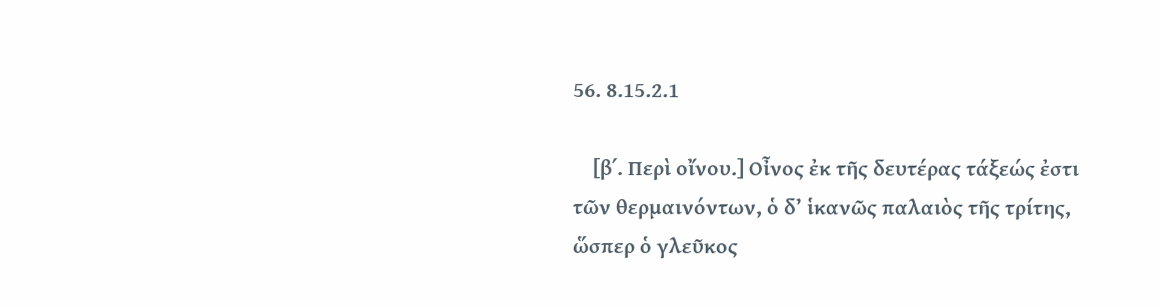56. 8.15.2.1

    [β΄. Περὶ οἴνου.] Οἶνος ἐκ τῆς δευτέρας τάξεώς ἐστι τῶν θερμαινόντων, ὁ δ’ ἱκανῶς παλαιὸς τῆς τρίτης, ὥσπερ ὁ γλεῦκος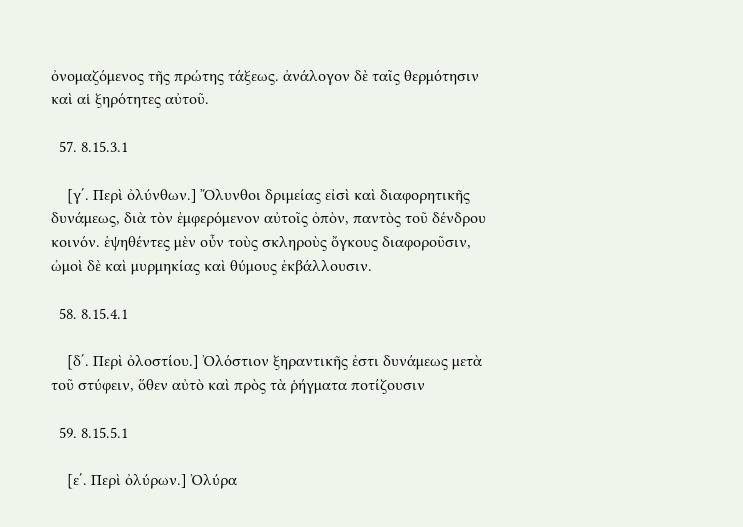ὀνομαζόμενος τῆς πρώτης τάξεως. ἀνάλογον δὲ ταῖς θερμότησιν καὶ αἱ ξηρότητες αὐτοῦ.

  57. 8.15.3.1

    [γ΄. Περὶ ὀλύνθων.] Ὄλυνθοι δριμείας εἰσὶ καὶ διαφορητικῆς δυνάμεως, διὰ τὸν ἐμφερόμενον αὐτοῖς ὀπὸν, παντὸς τοῦ δένδρου κοινόν. ἑψηθέντες μὲν οὖν τοὺς σκληροὺς ὄγκους διαφοροῦσιν, ὠμοὶ δὲ καὶ μυρμηκίας καὶ θύμους ἐκβάλλουσιν.

  58. 8.15.4.1

    [δ΄. Περὶ ὀλοστίου.] Ὀλόστιον ξηραντικῆς ἐστι δυνάμεως μετὰ τοῦ στύφειν, ὅθεν αὐτὸ καὶ πρὸς τὰ ῥήγματα ποτίζουσιν

  59. 8.15.5.1

    [ε΄. Περὶ ὀλύρων.] Ὀλύρα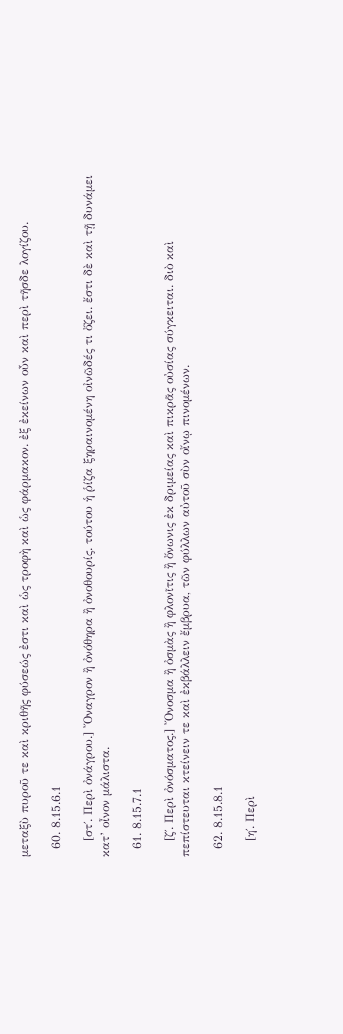μεταξὺ πυροῦ τε καὶ κριθῆς φύσεώς ἐστι καὶ ὡς τροφὴ καὶ ὡς φάρμακον. ἐξ ἐκείνων οὖν καὶ περὶ τῆσδε λογίζου.

  60. 8.15.6.1

    [στ΄. Περὶ ὀνάγρου.] Ὄναγρον ἢ ὀνόθηρα ἢ ὀνοθουρίς. τούτου ἡ ῥίζα ξηραινομένη οἰνῶδές τι ὄζει. ἔστι δὲ καὶ τῇ δυνάμει κατ’ οἶνον μάλιστα.

  61. 8.15.7.1

    [ζ΄. Περὶ ὀνόσματος.] Ὄνοσμα ἢ ὀσμὰς ἢ φλονῖτις ἢ ὄνωνις ἐκ δριμείας καὶ πικρᾶς οὐσίας σύγκειται. διὸ καὶ πεπίστευται κτείνειν τε καὶ ἐκβάλλειν ἔμβρυα, τῶν φύλλων αὐτοῦ σὺν οἴνῳ πινομένων.

  62. 8.15.8.1

    [η΄. Περὶ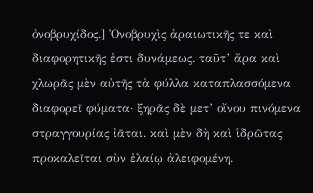ὀνοβρυχίδος.] Ὀνοβρυχὶς ἀραιωτικῆς τε καὶ διαφορητικῆς ἐστι δυνάμεως. ταῦτ’ ἄρα καὶ χλωρᾶς μὲν αὐτῆς τὰ φύλλα καταπλασσόμενα διαφορεῖ φύματα· ξηρᾶς δὲ μετ’ οἴνου πινόμενα στραγγουρίας ἰᾶται. καὶ μὲν δὴ καὶ ἱδρῶτας προκαλεῖται σὺν ἐλαίῳ ἀλειφομένη.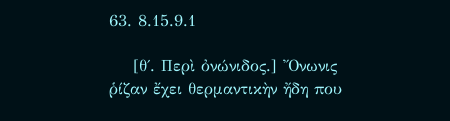63. 8.15.9.1

    [θ΄. Περὶ ὀνώνιδος.] Ὄνωνις ῥίζαν ἔχει θερμαντικὴν ἤδη που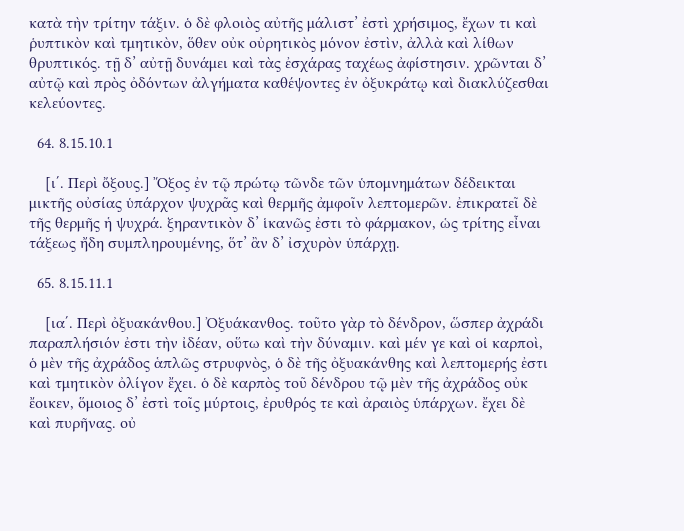κατὰ τὴν τρίτην τάξιν. ὁ δὲ φλοιὸς αὐτῆς μάλιστ’ ἐστὶ χρήσιμος, ἔχων τι καὶ ῥυπτικὸν καὶ τμητικὸν, ὅθεν οὐκ οὐρητικὸς μόνον ἐστὶν, ἀλλὰ καὶ λίθων θρυπτικός. τῇ δ’ αὐτῇ δυνάμει καὶ τὰς ἐσχάρας ταχέως ἀφίστησιν. χρῶνται δ’ αὐτῷ καὶ πρὸς ὀδόντων ἀλγήματα καθέψοντες ἐν ὀξυκράτῳ καὶ διακλύζεσθαι κελεύοντες.

  64. 8.15.10.1

    [ι΄. Περὶ ὄξους.] Ὄξος ἐν τῷ πρώτῳ τῶνδε τῶν ὑπομνημάτων δέδεικται μικτῆς οὐσίας ὑπάρχον ψυχρᾶς καὶ θερμῆς ἀμφοῖν λεπτομερῶν. ἐπικρατεῖ δὲ τῆς θερμῆς ἡ ψυχρά. ξηραντικὸν δ’ ἱκανῶς ἐστι τὸ φάρμακον, ὡς τρίτης εἶναι τάξεως ἤδη συμπληρουμένης, ὅτ’ ἂν δ’ ἰσχυρὸν ὑπάρχῃ.

  65. 8.15.11.1

    [ια΄. Περὶ ὀξυακάνθου.] Ὀξυάκανθος. τοῦτο γὰρ τὸ δένδρον, ὥσπερ ἀχράδι παραπλήσιόν ἐστι τὴν ἰδέαν, οὕτω καὶ τὴν δύναμιν. καὶ μέν γε καὶ οἱ καρποὶ, ὁ μὲν τῆς ἀχράδος ἁπλῶς στρυφνὸς, ὁ δὲ τῆς ὀξυακάνθης καὶ λεπτομερής ἐστι καὶ τμητικὸν ὀλίγον ἔχει. ὁ δὲ καρπὸς τοῦ δένδρου τῷ μὲν τῆς ἀχράδος οὐκ ἔοικεν, ὅμοιος δ’ ἐστὶ τοῖς μύρτοις, ἐρυθρός τε καὶ ἀραιὸς ὑπάρχων. ἔχει δὲ καὶ πυρῆνας. οὐ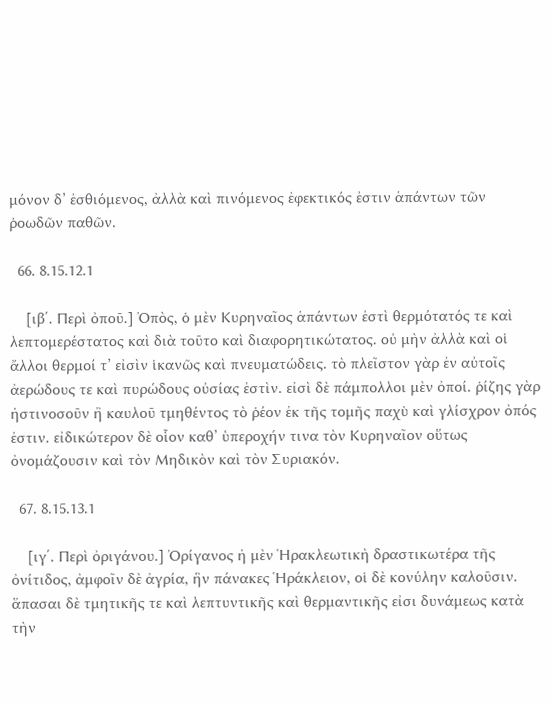μόνον δ’ ἐσθιόμενος, ἀλλὰ καὶ πινόμενος ἐφεκτικός ἐστιν ἁπάντων τῶν ῥοωδῶν παθῶν.

  66. 8.15.12.1

    [ιβ΄. Περὶ ὀποῦ.] Ὀπὸς, ὁ μὲν Κυρηναῖος ἁπάντων ἐστὶ θερμότατός τε καὶ λεπτομερέστατος καὶ διὰ τοῦτο καὶ διαφορητικώτατος. οὐ μὴν ἀλλὰ καὶ οἱ ἄλλοι θερμοί τ’ εἰσὶν ἱκανῶς καὶ πνευματώδεις. τὸ πλεῖστον γὰρ ἐν αὐτοῖς ἀερώδους τε καὶ πυρώδους οὐσίας ἐστὶν. εἰσὶ δὲ πάμπολλοι μὲν ὀποί. ῥίζης γὰρ ἡστινοσοῦν ἢ καυλοῦ τμηθέντος τὸ ῥέον ἐκ τῆς τομῆς παχὺ καὶ γλίσχρον ὀπός ἐστιν. εἰδικώτερον δὲ οἷον καθ’ ὑπεροχήν τινα τὸν Κυρηναῖον οὕτως ὀνομάζουσιν καὶ τὸν Μηδικὸν καὶ τὸν Συριακόν.

  67. 8.15.13.1

    [ιγ΄. Περὶ ὀριγάνου.] Ὀρίγανος ἡ μὲν Ἡρακλεωτικὴ δραστικωτέρα τῆς ὀνίτιδος, ἀμφοῖν δὲ ἀγρία, ἣν πάνακες Ἡράκλειον, οἱ δὲ κονύλην καλοῦσιν. ἅπασαι δὲ τμητικῆς τε καὶ λεπτυντικῆς καὶ θερμαντικῆς εἰσι δυνάμεως κατὰ τὴν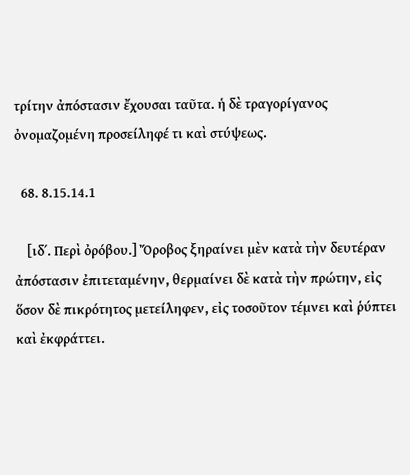τρίτην ἀπόστασιν ἔχουσαι ταῦτα. ἡ δὲ τραγορίγανος ὀνομαζομένη προσείληφέ τι καὶ στύψεως.

  68. 8.15.14.1

    [ιδ΄. Περὶ ὀρόβου.] Ὄροβος ξηραίνει μὲν κατὰ τὴν δευτέραν ἀπόστασιν ἐπιτεταμένην, θερμαίνει δὲ κατὰ τὴν πρώτην, εἰς ὅσον δὲ πικρότητος μετείληφεν, εἰς τοσοῦτον τέμνει καὶ ῥύπτει καὶ ἐκφράττει.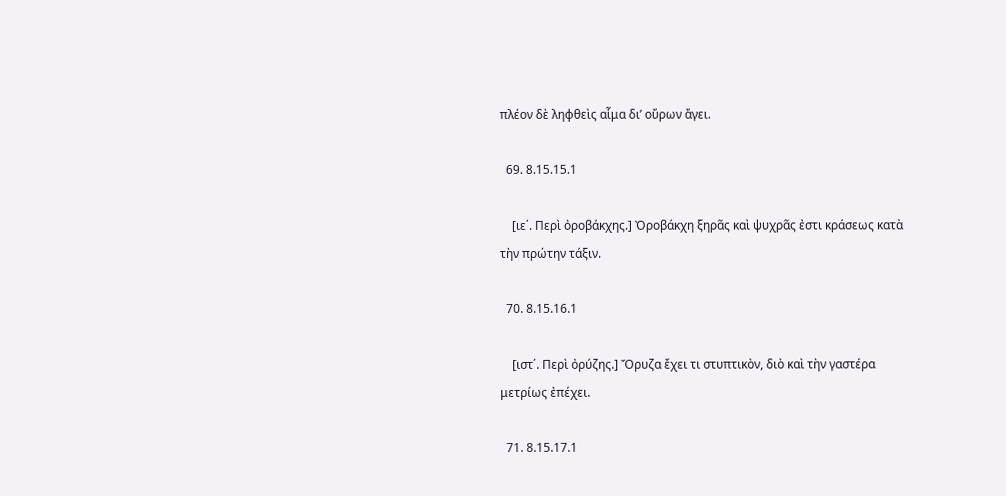πλέον δὲ ληφθεὶς αἷμα δι’ οὔρων ἄγει.

  69. 8.15.15.1

    [ιε΄. Περὶ ὀροβάκχης.] Ὀροβάκχη ξηρᾶς καὶ ψυχρᾶς ἐστι κράσεως κατὰ τὴν πρώτην τάξιν.

  70. 8.15.16.1

    [ιστ΄. Περὶ ὀρύζης.] Ὄρυζα ἔχει τι στυπτικὸν, διὸ καὶ τὴν γαστέρα μετρίως ἐπέχει.

  71. 8.15.17.1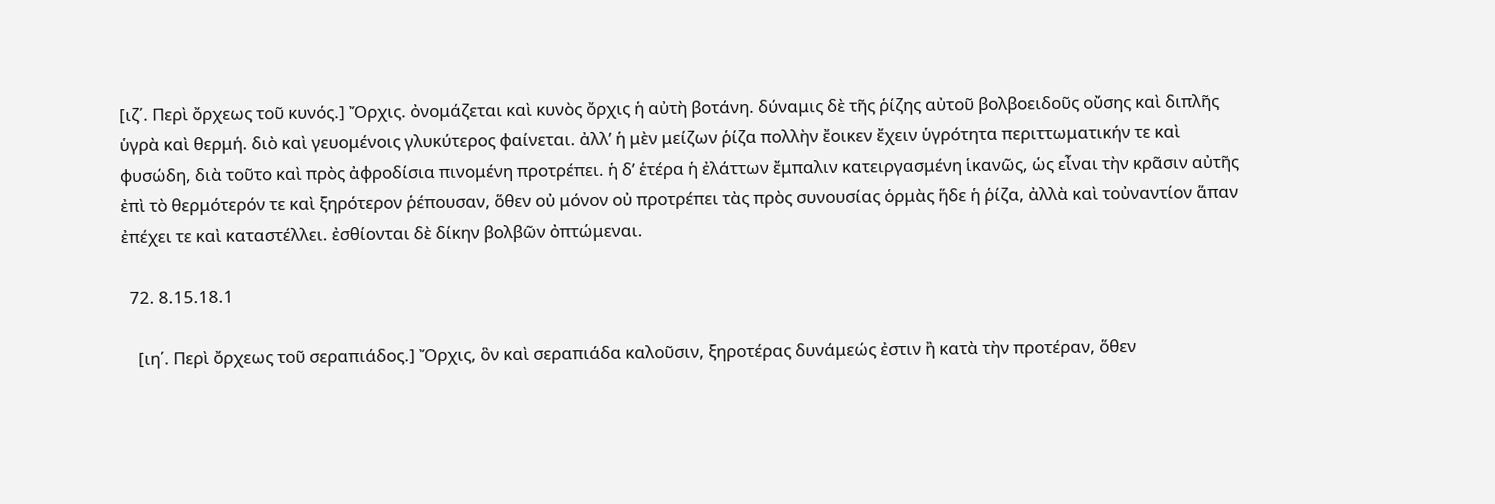[ιζ΄. Περὶ ὄρχεως τοῦ κυνός.] Ὄρχις. ὀνομάζεται καὶ κυνὸς ὄρχις ἡ αὐτὴ βοτάνη. δύναμις δὲ τῆς ῥίζης αὐτοῦ βολβοειδοῦς οὔσης καὶ διπλῆς ὑγρὰ καὶ θερμή. διὸ καὶ γευομένοις γλυκύτερος φαίνεται. ἀλλ’ ἡ μὲν μείζων ῥίζα πολλὴν ἔοικεν ἔχειν ὑγρότητα περιττωματικήν τε καὶ φυσώδη, διὰ τοῦτο καὶ πρὸς ἀφροδίσια πινομένη προτρέπει. ἡ δ’ ἑτέρα ἡ ἐλάττων ἔμπαλιν κατειργασμένη ἱκανῶς, ὡς εἶναι τὴν κρᾶσιν αὐτῆς ἐπὶ τὸ θερμότερόν τε καὶ ξηρότερον ῥέπουσαν, ὅθεν οὐ μόνον οὐ προτρέπει τὰς πρὸς συνουσίας ὁρμὰς ἥδε ἡ ῥίζα, ἀλλὰ καὶ τοὐναντίον ἅπαν ἐπέχει τε καὶ καταστέλλει. ἐσθίονται δὲ δίκην βολβῶν ὀπτώμεναι.

  72. 8.15.18.1

    [ιη΄. Περὶ ὄρχεως τοῦ σεραπιάδος.] Ὄρχις, ὃν καὶ σεραπιάδα καλοῦσιν, ξηροτέρας δυνάμεώς ἐστιν ἢ κατὰ τὴν προτέραν, ὅθεν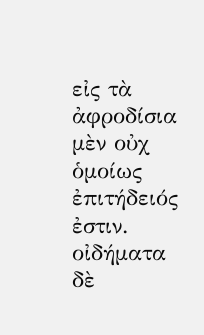εἰς τὰ ἀφροδίσια μὲν οὐχ ὁμοίως ἐπιτήδειός ἐστιν. οἰδήματα δὲ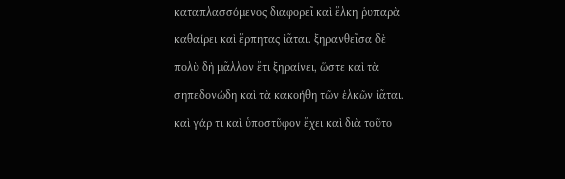καταπλασσόμενος διαφορεῖ καὶ ἕλκη ῥυπαρὰ καθαίρει καὶ ἕρπητας ἰᾶται. ξηρανθεῖσα δὲ πολὺ δὴ μᾶλλον ἔτι ξηραίνει, ὥστε καὶ τὰ σηπεδονώδη καὶ τὰ κακοήθη τῶν ἑλκῶν ἰᾶται. καὶ γάρ τι καὶ ὑποστῦφον ἔχει καὶ διὰ τοῦτο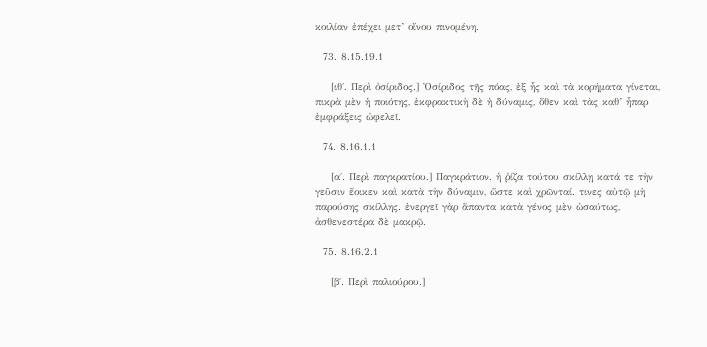κοιλίαν ἐπέχει μετ’ οἴνου πινομένη.

  73. 8.15.19.1

    [ιθ΄. Περὶ ὀσίριδος.] Ὀσίριδος τῆς πόας, ἐξ ἧς καὶ τὰ κορήματα γίνεται, πικρὰ μὲν ἡ ποιότης, ἐκφρακτικὴ δὲ ἡ δύναμις, ὅθεν καὶ τὰς καθ’ ἧπαρ ἐμφράξεις ὠφελεῖ.

  74. 8.16.1.1

    [α΄. Περὶ παγκρατίου.] Παγκράτιον. ἡ ῥίζα τούτου σκίλλῃ κατά τε τὴν γεῦσιν ἔοικεν καὶ κατὰ τὴν δύναμιν, ὥστε καὶ χρῶνταί. τινες αὐτῷ μὴ παρούσης σκίλλης. ἐνεργεῖ γὰρ ἅπαντα κατὰ γένος μὲν ὡσαύτως, ἀσθενεστέρα δὲ μακρῷ.

  75. 8.16.2.1

    [β΄. Περὶ παλιούρου.]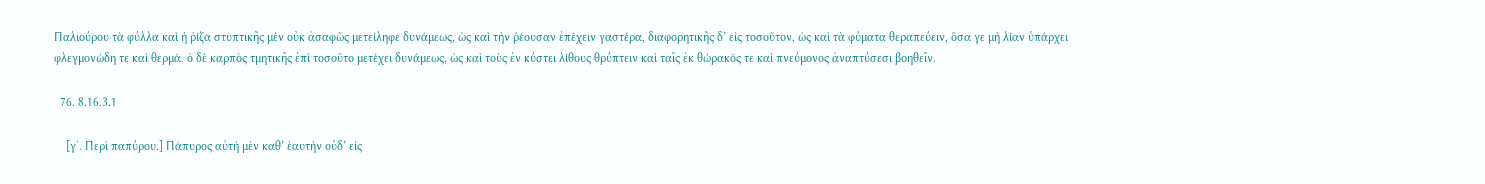Παλιούρου τὰ φύλλα καὶ ἡ ῥίζα στυπτικῆς μὲν οὐκ ἀσαφῶς μετείληφε δυνάμεως, ὡς καὶ τὴν ῥέουσαν ἐπέχειν γαστέρα, διαφορητικῆς δ’ εἰς τοσοῦτον, ὡς καὶ τὰ φύματα θεραπεύειν, ὅσα γε μὴ λίαν ὑπάρχει φλεγμονώδη τε καὶ θερμά. ὁ δὲ καρπὸς τμητικῆς ἐπὶ τοσοῦτο μετέχει δυνάμεως, ὡς καὶ τοὺς ἐν κύστει λίθους θρύπτειν καὶ ταῖς ἐκ θώρακός τε καὶ πνεύμονος ἀναπτύσεσι βοηθεῖν.

  76. 8.16.3.1

    [γ΄. Περὶ παπύρου.] Πάπυρος αὐτὴ μὲν καθ’ ἑαυτὴν οὐδ’ εἰς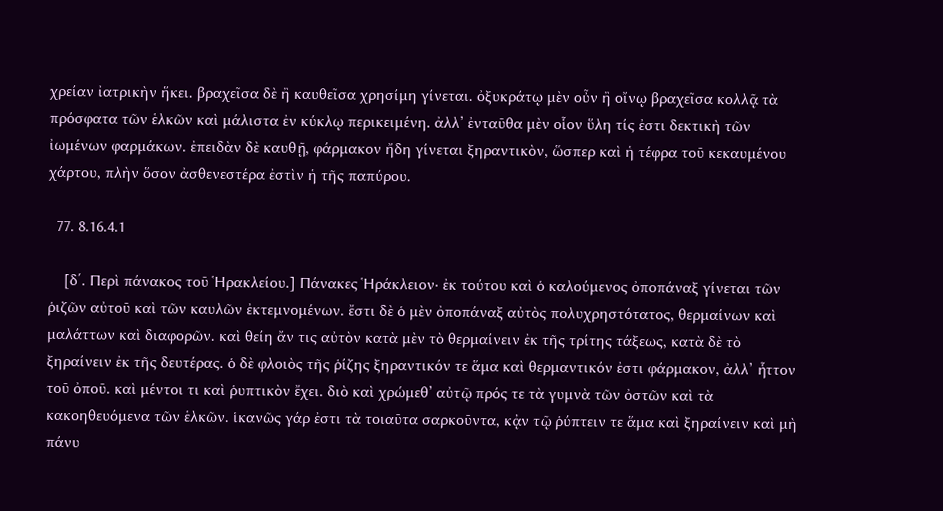χρείαν ἰατρικὴν ἥκει. βραχεῖσα δὲ ἢ καυθεῖσα χρησίμη γίνεται. ὀξυκράτῳ μὲν οὖν ἢ οἴνῳ βραχεῖσα κολλᾷ τὰ πρόσφατα τῶν ἑλκῶν καὶ μάλιστα ἐν κύκλῳ περικειμένη. ἀλλ’ ἐνταῦθα μὲν οἷον ὕλη τίς ἐστι δεκτικὴ τῶν ἰωμένων φαρμάκων. ἐπειδὰν δὲ καυθῇ, φάρμακον ἤδη γίνεται ξηραντικὸν, ὥσπερ καὶ ἡ τέφρα τοῦ κεκαυμένου χάρτου, πλὴν ὅσον ἀσθενεστέρα ἐστὶν ἡ τῆς παπύρου.

  77. 8.16.4.1

    [δ΄. Περὶ πάνακος τοῦ Ἡρακλείου.] Πάνακες Ἡράκλειον· ἐκ τούτου καὶ ὁ καλούμενος ὀποπάναξ γίνεται τῶν ῥιζῶν αὐτοῦ καὶ τῶν καυλῶν ἐκτεμνομένων. ἔστι δὲ ὁ μὲν ὀποπάναξ αὐτὸς πολυχρηστότατος, θερμαίνων καὶ μαλάττων καὶ διαφορῶν. καὶ θείη ἄν τις αὐτὸν κατὰ μὲν τὸ θερμαίνειν ἐκ τῆς τρίτης τάξεως, κατὰ δὲ τὸ ξηραίνειν ἐκ τῆς δευτέρας. ὁ δὲ φλοιὸς τῆς ῥίζης ξηραντικόν τε ἅμα καὶ θερμαντικόν ἐστι φάρμακον, ἀλλ’ ἧττον τοῦ ὀποῦ. καὶ μέντοι τι καὶ ῥυπτικὸν ἔχει. διὸ καὶ χρώμεθ’ αὐτῷ πρός τε τὰ γυμνὰ τῶν ὀστῶν καὶ τὰ κακοηθευόμενα τῶν ἑλκῶν. ἱκανῶς γάρ ἐστι τὰ τοιαῦτα σαρκοῦντα, κᾀν τῷ ῥύπτειν τε ἅμα καὶ ξηραίνειν καὶ μὴ πάνυ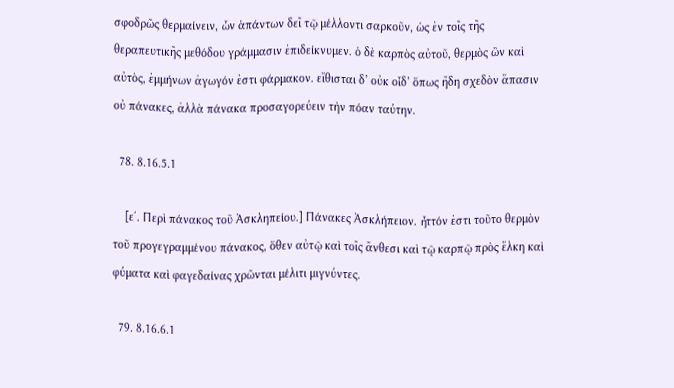σφοδρῶς θερμαίνειν, ὧν ἁπάντων δεῖ τῷ μέλλοντι σαρκοῦν, ὡς ἐν τοῖς τῆς θεραπευτικῆς μεθόδου γράμμασιν ἐπιδείκνυμεν. ὁ δὲ καρπὸς αὐτοῦ, θερμὸς ὢν καὶ αὐτὸς, ἐμμήνων ἀγωγόν ἐστι φάρμακον. εἴθισται δ’ οὐκ οἶδ’ ὅπως ἤδη σχεδὸν ἅπασιν οὐ πάνακες, ἀλλὰ πάνακα προσαγορεύειν τὴν πόαν ταύτην.

  78. 8.16.5.1

    [ε΄. Περὶ πάνακος τοῦ Ἀσκληπείου.] Πάνακες Ἀσκλήπειον. ἧττόν ἐστι τοῦτο θερμὸν τοῦ προγεγραμμένου πάνακος, ὅθεν αὐτῷ καὶ τοῖς ἄνθεσι καὶ τῷ καρπῷ πρὸς ἕλκη καὶ φύματα καὶ φαγεδαίνας χρῶνται μέλιτι μιγνύντες.

  79. 8.16.6.1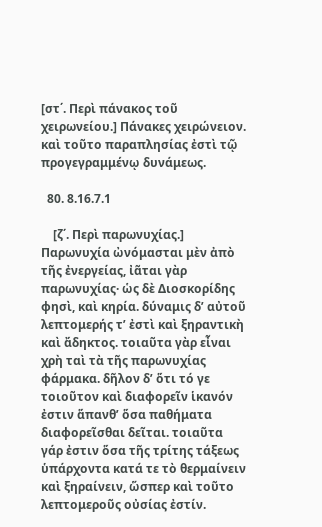[στ΄. Περὶ πάνακος τοῦ χειρωνείου.] Πάνακες χειρώνειον. καὶ τοῦτο παραπλησίας ἐστὶ τῷ προγεγραμμένῳ δυνάμεως.

  80. 8.16.7.1

    [ζ΄. Περὶ παρωνυχίας.] Παρωνυχία ὠνόμασται μὲν ἀπὸ τῆς ἐνεργείας, ἰᾶται γὰρ παρωνυχίας· ὡς δὲ Διοσκορίδης φησὶ, καὶ κηρία. δύναμις δ’ αὐτοῦ λεπτομερής τ’ ἐστὶ καὶ ξηραντικὴ καὶ ἄδηκτος. τοιαῦτα γὰρ εἶναι χρὴ ταὶ τὰ τῆς παρωνυχίας φάρμακα. δῆλον δ’ ὅτι τό γε τοιοῦτον καὶ διαφορεῖν ἱκανόν ἐστιν ἅπανθ’ ὅσα παθήματα διαφορεῖσθαι δεῖται. τοιαῦτα γάρ ἐστιν ὅσα τῆς τρίτης τάξεως ὑπάρχοντα κατά τε τὸ θερμαίνειν καὶ ξηραίνειν, ὥσπερ καὶ τοῦτο λεπτομεροῦς οὐσίας ἐστίν.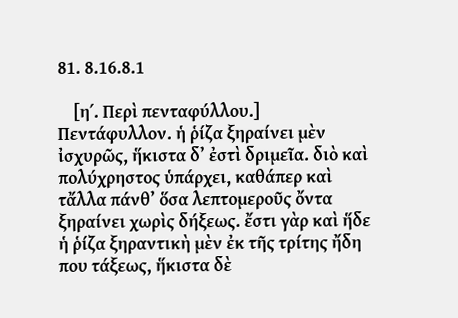81. 8.16.8.1

    [η΄. Περὶ πενταφύλλου.] Πεντάφυλλον. ἡ ῥίζα ξηραίνει μὲν ἰσχυρῶς, ἥκιστα δ’ ἐστὶ δριμεῖα. διὸ καὶ πολύχρηστος ὑπάρχει, καθάπερ καὶ τἄλλα πάνθ’ ὅσα λεπτομεροῦς ὄντα ξηραίνει χωρὶς δήξεως. ἔστι γὰρ καὶ ἥδε ἡ ῥίζα ξηραντικὴ μὲν ἐκ τῆς τρίτης ἤδη που τάξεως, ἥκιστα δὲ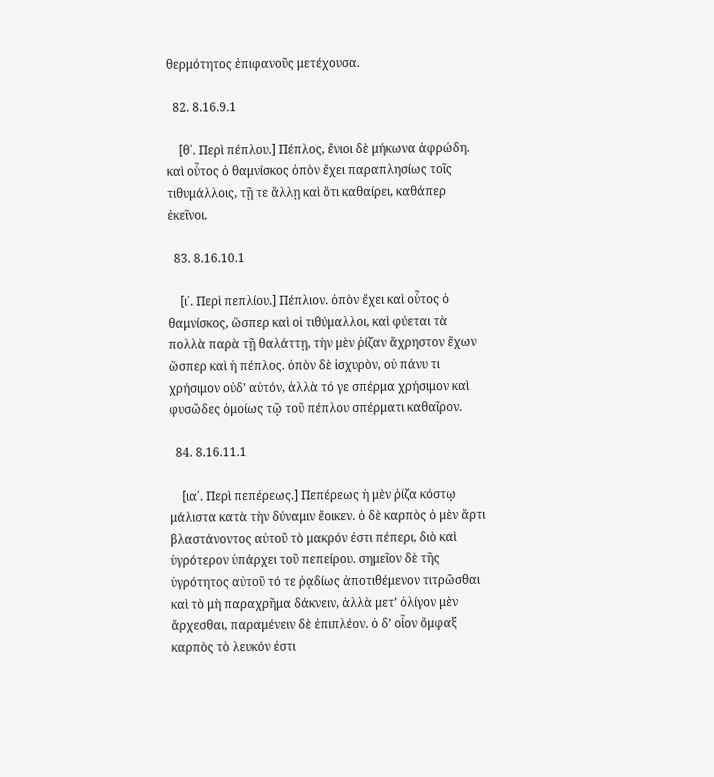θερμότητος ἐπιφανοῦς μετέχουσα.

  82. 8.16.9.1

    [θ΄. Περὶ πέπλου.] Πέπλος, ἔνιοι δὲ μήκωνα ἀφρώδη. καὶ οὗτος ὁ θαμνίσκος ὀπὸν ἔχει παραπλησίως τοῖς τιθυμάλλοις, τῇ τε ἄλλῃ καὶ ὅτι καθαίρει, καθάπερ ἐκεῖνοι.

  83. 8.16.10.1

    [ι΄. Περὶ πεπλίου.] Πέπλιον. ὀπὸν ἔχει καὶ οὗτος ὁ θαμνίσκος, ὥσπερ καὶ οἱ τιθύμαλλοι, καὶ φύεται τὰ πολλὰ παρὰ τῇ θαλάττῃ, τὴν μὲν ῥίζαν ἄχρηστον ἔχων ὥσπερ καὶ ἡ πέπλος. ὀπὸν δὲ ἰσχυρὸν, οὐ πάνυ τι χρήσιμον οὐδ’ αὐτόν, ἀλλὰ τό γε σπέρμα χρήσιμον καὶ φυσῶδες ὁμοίως τῷ τοῦ πέπλου σπέρματι καθαῖρον.

  84. 8.16.11.1

    [ια΄. Περὶ πεπέρεως.] Πεπέρεως ἡ μὲν ῥίζα κόστῳ μάλιστα κατὰ τὴν δύναμιν ἔοικεν. ὁ δὲ καρπὸς ὁ μὲν ἄρτι βλαστάνοντος αὐτοῦ τὸ μακρόν ἐστι πέπερι, διὸ καὶ ὑγρότερον ὑπάρχει τοῦ πεπείρου. σημεῖον δὲ τῆς ὑγρότητος αὐτοῦ τό τε ῥᾳδίως ἀποτιθέμενον τιτρῶσθαι καὶ τὸ μὴ παραχρῆμα δάκνειν, ἀλλὰ μετ’ ὀλίγον μὲν ἄρχεσθαι, παραμένειν δὲ ἐπιπλέον. ὁ δ’ οἷον ὄμφαξ καρπὸς τὸ λευκόν ἐστι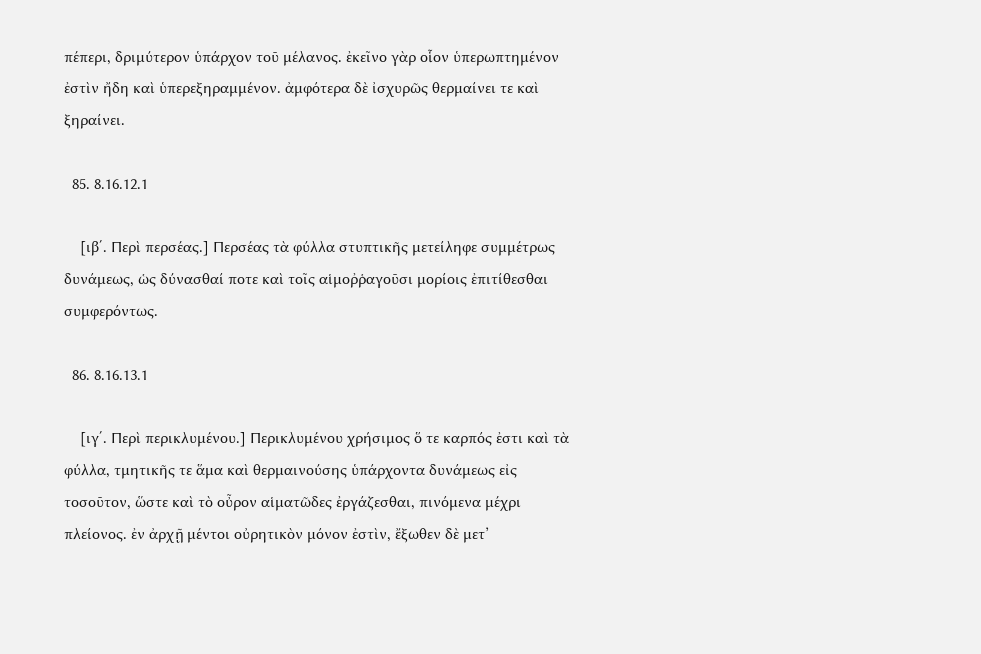πέπερι, δριμύτερον ὑπάρχον τοῦ μέλανος. ἐκεῖνο γὰρ οἷον ὑπερωπτημένον ἐστὶν ἤδη καὶ ὑπερεξηραμμένον. ἀμφότερα δὲ ἰσχυρῶς θερμαίνει τε καὶ ξηραίνει.

  85. 8.16.12.1

    [ιβ΄. Περὶ περσέας.] Περσέας τὰ φύλλα στυπτικῆς μετείληφε συμμέτρως δυνάμεως, ὡς δύνασθαί ποτε καὶ τοῖς αἱμοῤῥαγοῦσι μορίοις ἐπιτίθεσθαι συμφερόντως.

  86. 8.16.13.1

    [ιγ΄. Περὶ περικλυμένου.] Περικλυμένου χρήσιμος ὅ τε καρπός ἐστι καὶ τὰ φύλλα, τμητικῆς τε ἅμα καὶ θερμαινούσης ὑπάρχοντα δυνάμεως εἰς τοσοῦτον, ὥστε καὶ τὸ οὖρον αἱματῶδες ἐργάζεσθαι, πινόμενα μέχρι πλείονος. ἐν ἀρχῇ μέντοι οὐρητικὸν μόνον ἐστὶν, ἔξωθεν δὲ μετ’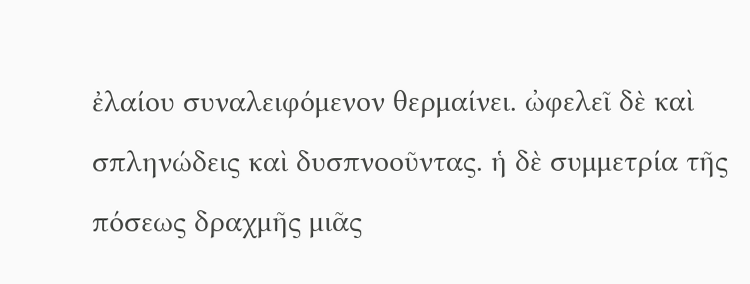ἐλαίου συναλειφόμενον θερμαίνει. ὠφελεῖ δὲ καὶ σπληνώδεις καὶ δυσπνοοῦντας. ἡ δὲ συμμετρία τῆς πόσεως δραχμῆς μιᾶς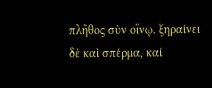πλῆθος σὺν οἴνῳ. ξηραίνει δὲ καὶ σπέρμα, καί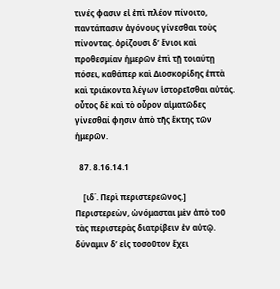τινές φασιν εἰ ἐπὶ πλέον πίνοιτο, παντάπασιν ἀγόνους γίνεσθαι τοὺς πίνοντας. ὁρίζουσι δ’ ἔνιοι καὶ προθεσμίαν ἡμερῶν ἐπὶ τῇ τοιαύτῃ πόσει, καθάπερ καὶ Διοσκορίδης ἑπτὰ καὶ τριάκοντα λέγων ἱστορεῖσθαι αὐτάς. οὗτος δὲ καὶ τὸ οὖρον αἱματῶδες γίνεσθαί φησιν ἀπὸ τῆς ἕκτης τῶν ἡμερῶν.

  87. 8.16.14.1

    [ιδ΄. Περὶ περιστερεῶνος.] Περιστερεὼν, ὠνόμασται μὲν ἀπὸ τοῦ τὰς περιστερὰς διατρίβειν ἐν αὐτῷ. δύναμιν δ’ εἰς τοσοῦτον ἔχει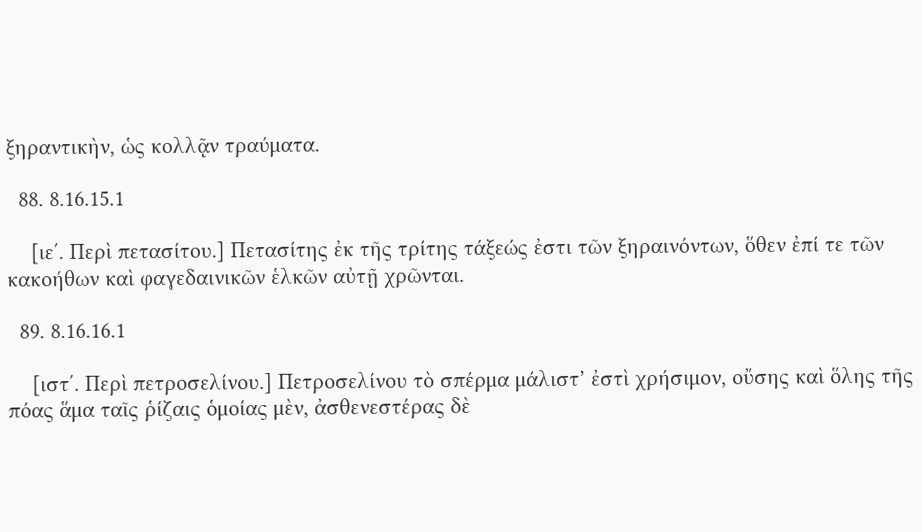ξηραντικὴν, ὡς κολλᾷν τραύματα.

  88. 8.16.15.1

    [ιε΄. Περὶ πετασίτου.] Πετασίτης ἐκ τῆς τρίτης τάξεώς ἐστι τῶν ξηραινόντων, ὅθεν ἐπί τε τῶν κακοήθων καὶ φαγεδαινικῶν ἑλκῶν αὐτῇ χρῶνται.

  89. 8.16.16.1

    [ιστ΄. Περὶ πετροσελίνου.] Πετροσελίνου τὸ σπέρμα μάλιστ’ ἐστὶ χρήσιμον, οὔσης καὶ ὅλης τῆς πόας ἅμα ταῖς ῥίζαις ὁμοίας μὲν, ἀσθενεστέρας δὲ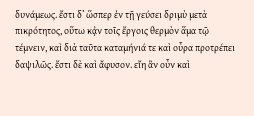δυνάμεως. ἔστι δ’ ὥσπερ ἐν τῇ γεύσει δριμὺ μετὰ πικρότητος, οὕτω κᾀν τοῖς ἔργοις θερμὸν ἅμα τῷ τέμνειν, καὶ διὰ ταῦτα καταμήνιά τε καὶ οὖρα προτρέπει δαψιλῶς. ἔστι δὲ καὶ ἄφυσον. εἴη ἂν οὖν καὶ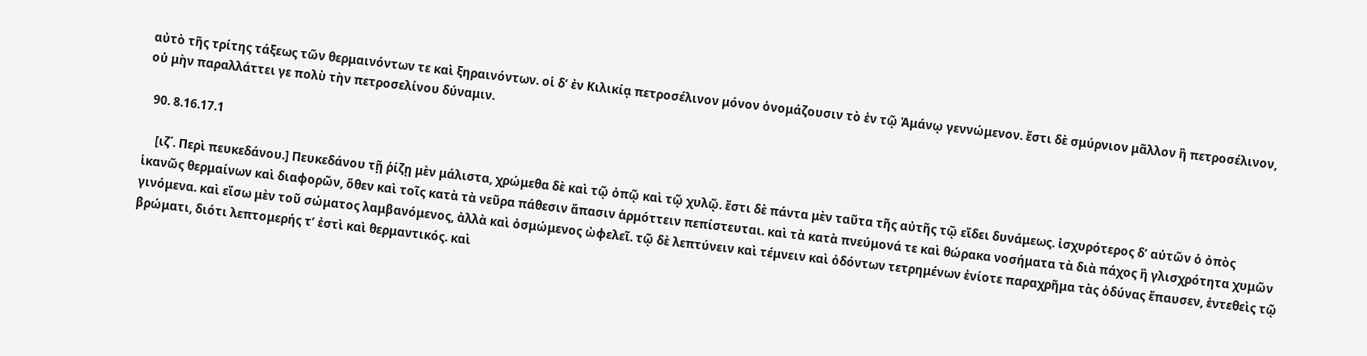αὐτὸ τῆς τρίτης τάξεως τῶν θερμαινόντων τε καὶ ξηραινόντων. οἱ δ’ ἐν Κιλικίᾳ πετροσέλινον μόνον ὀνομάζουσιν τὸ ἐν τῷ Ἀμάνῳ γεννώμενον. ἔστι δὲ σμύρνιον μᾶλλον ἢ πετροσέλινον, οὐ μὴν παραλλάττει γε πολὺ τὴν πετροσελίνου δύναμιν.

  90. 8.16.17.1

    [ιζ΄. Περὶ πευκεδάνου.] Πευκεδάνου τῇ ῥίζῃ μὲν μάλιστα, χρώμεθα δὲ καὶ τῷ ὀπῷ καὶ τῷ χυλῷ. ἔστι δὲ πάντα μὲν ταῦτα τῆς αὐτῆς τῷ εἴδει δυνάμεως. ἰσχυρότερος δ’ αὐτῶν ὁ ὀπὸς ἱκανῶς θερμαίνων καὶ διαφορῶν, ὅθεν καὶ τοῖς κατὰ τὰ νεῦρα πάθεσιν ἅπασιν ἁρμόττειν πεπίστευται. καὶ τὰ κατὰ πνεύμονά τε καὶ θώρακα νοσήματα τὰ διὰ πάχος ἢ γλισχρότητα χυμῶν γινόμενα. καὶ εἴσω μὲν τοῦ σώματος λαμβανόμενος, ἀλλὰ καὶ ὀσμώμενος ὠφελεῖ. τῷ δὲ λεπτύνειν καὶ τέμνειν καὶ ὀδόντων τετρημένων ἐνίοτε παραχρῆμα τὰς ὀδύνας ἔπαυσεν, ἐντεθεὶς τῷ βρώματι, διότι λεπτομερής τ’ ἐστὶ καὶ θερμαντικός. καὶ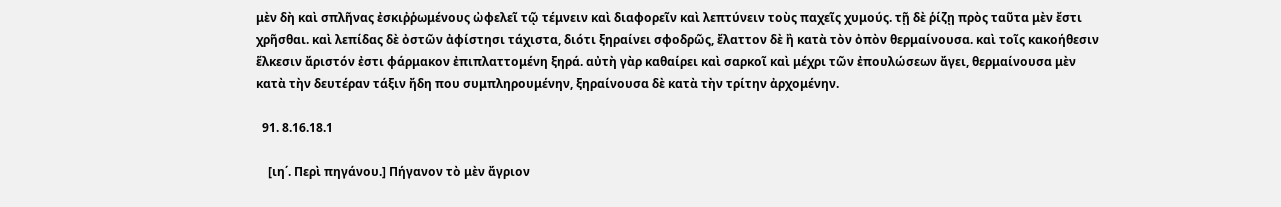μὲν δὴ καὶ σπλῆνας ἐσκιῤῥωμένους ὠφελεῖ τῷ τέμνειν καὶ διαφορεῖν καὶ λεπτύνειν τοὺς παχεῖς χυμούς. τῇ δὲ ῥίζῃ πρὸς ταῦτα μὲν ἔστι χρῆσθαι. καὶ λεπίδας δὲ ὀστῶν ἀφίστησι τάχιστα, διότι ξηραίνει σφοδρῶς, ἔλαττον δὲ ἢ κατὰ τὸν ὀπὸν θερμαίνουσα. καὶ τοῖς κακοήθεσιν ἕλκεσιν ἄριστόν ἐστι φάρμακον ἐπιπλαττομένη ξηρά. αὐτὴ γὰρ καθαίρει καὶ σαρκοῖ καὶ μέχρι τῶν ἐπουλώσεων ἄγει, θερμαίνουσα μὲν κατὰ τὴν δευτέραν τάξιν ἤδη που συμπληρουμένην, ξηραίνουσα δὲ κατὰ τὴν τρίτην ἀρχομένην.

  91. 8.16.18.1

    [ιη΄. Περὶ πηγάνου.] Πήγανον τὸ μὲν ἄγριον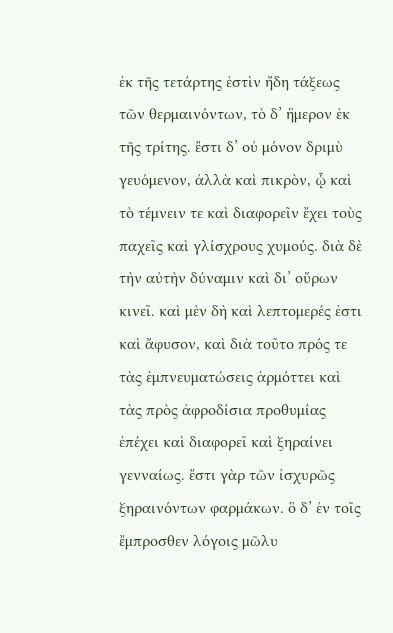ἐκ τῆς τετάρτης ἐστὶν ἤδη τάξεως τῶν θερμαινόντων, τὸ δ’ ἥμερον ἐκ τῆς τρίτης. ἔστι δ’ οὐ μόνον δριμὺ γευόμενον, ἀλλὰ καὶ πικρὸν, ᾧ καὶ τὸ τέμνειν τε καὶ διαφορεῖν ἔχει τοὺς παχεῖς καὶ γλίσχρους χυμούς. διὰ δὲ τὴν αὐτὴν δύναμιν καὶ δι’ οὔρων κινεῖ. καὶ μὲν δὴ καὶ λεπτομερές ἐστι καὶ ἄφυσον, καὶ διὰ τοῦτο πρός τε τὰς ἐμπνευματώσεις ἁρμόττει καὶ τὰς πρὸς ἀφροδίσια προθυμίας ἐπέχει καὶ διαφορεῖ καὶ ξηραίνει γενναίως. ἔστι γὰρ τῶν ἰσχυρῶς ξηραινόντων φαρμάκων. ὃ δ’ ἐν τοῖς ἔμπροσθεν λόγοις μῶλυ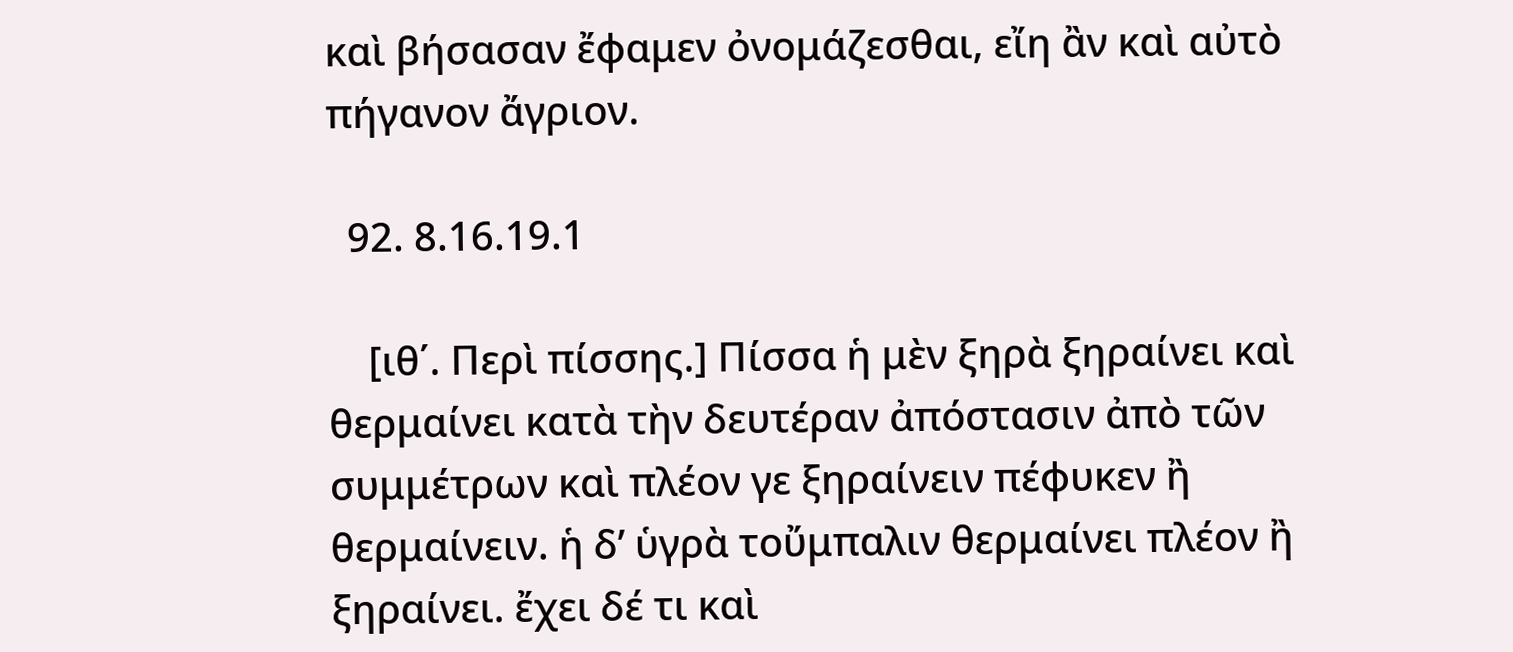καὶ βήσασαν ἔφαμεν ὀνομάζεσθαι, εἴη ἂν καὶ αὐτὸ πήγανον ἄγριον.

  92. 8.16.19.1

    [ιθ΄. Περὶ πίσσης.] Πίσσα ἡ μὲν ξηρὰ ξηραίνει καὶ θερμαίνει κατὰ τὴν δευτέραν ἀπόστασιν ἀπὸ τῶν συμμέτρων καὶ πλέον γε ξηραίνειν πέφυκεν ἢ θερμαίνειν. ἡ δ’ ὑγρὰ τοὔμπαλιν θερμαίνει πλέον ἢ ξηραίνει. ἔχει δέ τι καὶ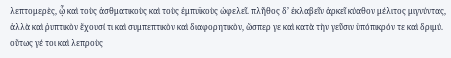λεπτομερὲς, ᾧ καὶ τοὺς ἀσθματικοὺς καὶ τοὺς ἐμπυϊκοὺς ὠφελεῖ. πλῆθος δ’ ἐκλαβεῖν ἀρκεῖ κύαθον μέλιτος μιγνύντας, ἀλλὰ καὶ ῥυπτικὸν ἔχουσί τι καὶ συμπεπτικὸν καὶ διαφορητικὸν, ὥσπερ γε καὶ κατὰ τὴν γεῦσιν ὑπόπικρόν τε καὶ δριμύ. οὕτως γέ τοι καὶ λεπροὺς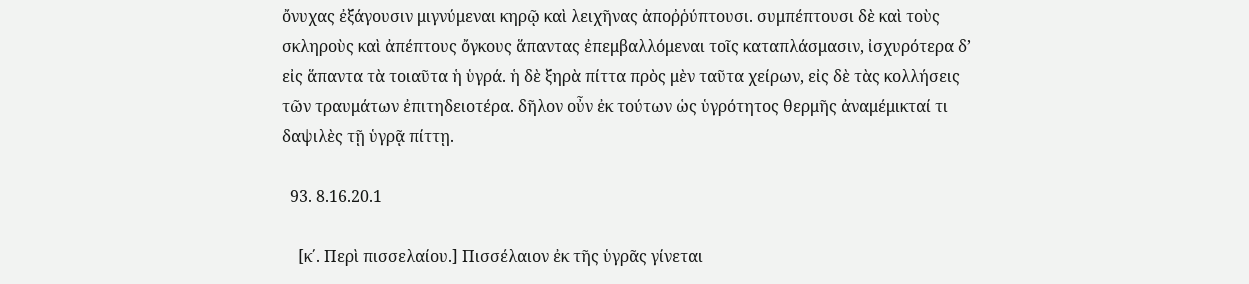ὄνυχας ἐξάγουσιν μιγνύμεναι κηρῷ καὶ λειχῆνας ἀποῤῥύπτουσι. συμπέπτουσι δὲ καὶ τοὺς σκληροὺς καὶ ἀπέπτους ὄγκους ἅπαντας ἐπεμβαλλόμεναι τοῖς καταπλάσμασιν, ἰσχυρότερα δ’ εἰς ἅπαντα τὰ τοιαῦτα ἡ ὑγρά. ἡ δὲ ξηρὰ πίττα πρὸς μὲν ταῦτα χείρων, εἰς δὲ τὰς κολλήσεις τῶν τραυμάτων ἐπιτηδειοτέρα. δῆλον οὖν ἐκ τούτων ὡς ὑγρότητος θερμῆς ἀναμέμικταί τι δαψιλὲς τῇ ὑγρᾷ πίττῃ.

  93. 8.16.20.1

    [κ΄. Περὶ πισσελαίου.] Πισσέλαιον ἐκ τῆς ὑγρᾶς γίνεται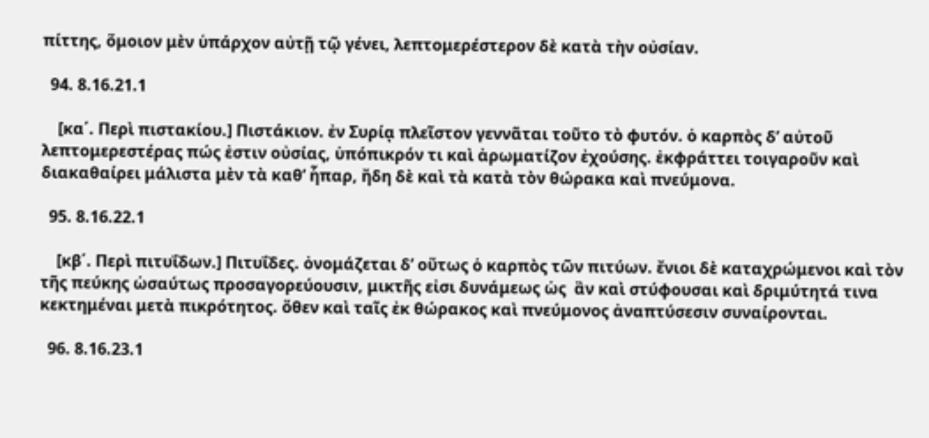πίττης, ὅμοιον μὲν ὑπάρχον αὐτῇ τῷ γένει, λεπτομερέστερον δὲ κατὰ τὴν οὐσίαν.

  94. 8.16.21.1

    [κα΄. Περὶ πιστακίου.] Πιστάκιον. ἐν Συρίᾳ πλεῖστον γεννᾶται τοῦτο τὸ φυτόν. ὁ καρπὸς δ’ αὐτοῦ λεπτομερεστέρας πώς ἐστιν οὐσίας, ὑπόπικρόν τι καὶ ἀρωματίζον ἐχούσης. ἐκφράττει τοιγαροῦν καὶ διακαθαίρει μάλιστα μὲν τὰ καθ’ ἧπαρ, ἤδη δὲ καὶ τὰ κατὰ τὸν θώρακα καὶ πνεύμονα.

  95. 8.16.22.1

    [κβ΄. Περὶ πιτυΐδων.] Πιτυΐδες. ὀνομάζεται δ’ οὕτως ὁ καρπὸς τῶν πιτύων. ἔνιοι δὲ καταχρώμενοι καὶ τὸν τῆς πεύκης ὡσαύτως προσαγορεύουσιν, μικτῆς εἰσι δυνάμεως ὡς  ἂν καὶ στύφουσαι καὶ δριμύτητά τινα κεκτημέναι μετὰ πικρότητος. ὅθεν καὶ ταῖς ἐκ θώρακος καὶ πνεύμονος ἀναπτύσεσιν συναίρονται.

  96. 8.16.23.1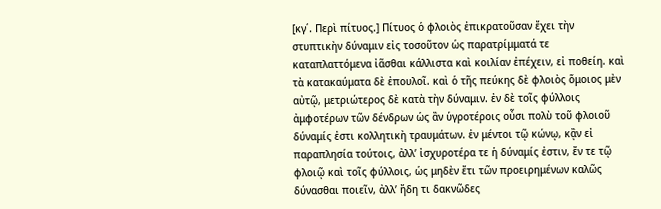[κγ΄. Περὶ πίτυος.] Πίτυος ὁ φλοιὸς ἐπικρατοῦσαν ἔχει τὴν στυπτικὴν δύναμιν εἰς τοσοῦτον ὡς παρατρίμματά τε καταπλαττόμενα ἰᾶσθαι κάλλιστα καὶ κοιλίαν ἐπέχειν, εἰ ποθείη. καὶ τὰ κατακαύματα δὲ ἐπουλοῖ. καὶ ὁ τῆς πεύκης δὲ φλοιὸς ὅμοιος μὲν αὐτῷ, μετριώτερος δὲ κατὰ τὴν δύναμιν. ἐν δὲ τοῖς φύλλοις ἀμφοτέρων τῶν δένδρων ὡς ἂν ὑγροτέροις οὖσι πολὺ τοῦ φλοιοῦ δύναμίς ἐστι κολλητικὴ τραυμάτων. ἐν μέντοι τῷ κώνῳ, κᾂν εἰ παραπλησία τούτοις, ἀλλ’ ἰσχυροτέρα τε ἡ δύναμίς ἐστιν, ἔν τε τῷ φλοιῷ καὶ τοῖς φύλλοις, ὡς μηδὲν ἔτι τῶν προειρημένων καλῶς δύνασθαι ποιεῖν, ἀλλ’ ἤδη τι δακνῶδες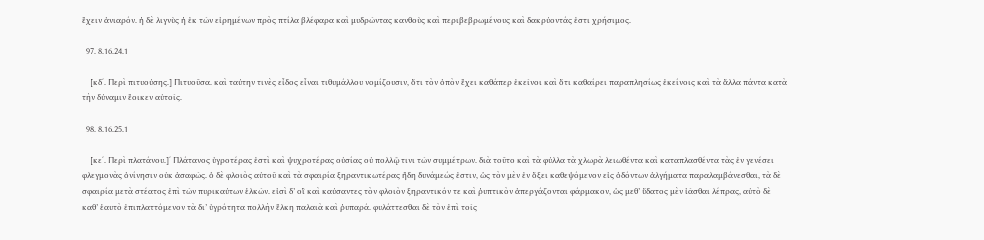ἔχειν ἀνιαρόν. ἡ δὲ λιγνὺς ἡ ἐκ τῶν εἰρημένων πρὸς πτίλα βλέφαρα καὶ μυδρῶντας κανθοὺς καὶ περιβεβρωμένους καὶ δακρύοντάς ἐστι χρήσιμος.

  97. 8.16.24.1

    [κδ΄. Περὶ πιτυούσης.] Πιτυοῦσα. καὶ ταύτην τινὲς εἶδος εἶναι τιθυμάλλου νομίζουσιν, ὅτι τὸν ὀπὸν ἔχει καθάπερ ἐκεῖνοι καὶ ὅτι καθαίρει παραπλησίως ἐκείνοις καὶ τὰ ἄλλα πάντα κατὰ τὴν δύναμιν ἔοικεν αὐτοῖς.

  98. 8.16.25.1

    [κε΄. Περὶ πλατάνου.]΄ Πλάτανος ὑγροτέρας ἐστὶ καὶ ψυχροτέρας οὐσίας οὐ πολλῷ τινι τῶν συμμέτρων. διὰ τοῦτο καὶ τὰ φύλλα τὰ χλωρὰ λειωθέντα καὶ καταπλασθέντα τὰς ἐν γενέσει φλεγμονὰς ὀνίνησιν οὐκ ἀσαφῶς. ὁ δὲ φλοιὸς αὐτοῦ καὶ τὰ σφαιρία ξηραντικωτέρας ἤδη δυνάμεώς ἐστιν, ὡς τὸν μὲν ἐν ὄξει καθεψόμενον εἰς ὀδόντων ἀλγήματα παραλαμβάνεσθαι, τὰ δὲ σφαιρία μετὰ στέατος ἐπὶ τῶν πυρικαύτων ἑλκῶν. εἰσὶ δ’ οἳ καὶ καύσαντες τὸν φλοιὸν ξηραντικόν τε καὶ ῥυπτικὸν ἀπεργάζονται φάρμακον, ὡς μεθ’ ὕδατος μὲν ἰᾶσθαι λέπρας, αὐτὸ δὲ καθ’ ἑαυτὸ ἐπιπλαττόμενον τὰ δι’ ὑγρότητα πολλὴν ἕλκη παλαιὰ καὶ ῥυπαρά. φυλάττεσθαι δὲ τὸν ἐπὶ τοῖς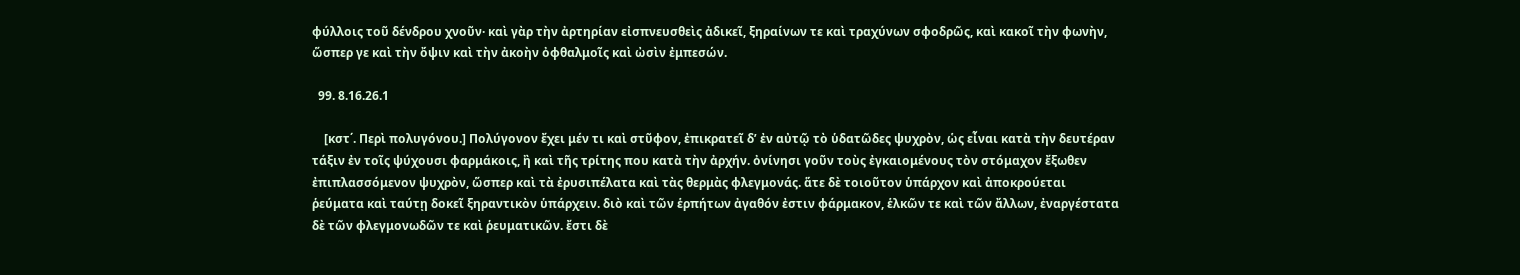φύλλοις τοῦ δένδρου χνοῦν· καὶ γὰρ τὴν ἀρτηρίαν εἰσπνευσθεὶς ἀδικεῖ, ξηραίνων τε καὶ τραχύνων σφοδρῶς, καὶ κακοῖ τὴν φωνὴν, ὥσπερ γε καὶ τὴν ὄψιν καὶ τὴν ἀκοὴν ὀφθαλμοῖς καὶ ὠσὶν ἐμπεσών.

  99. 8.16.26.1

    [κστ΄. Περὶ πολυγόνου.] Πολύγονον ἔχει μέν τι καὶ στῦφον, ἐπικρατεῖ δ’ ἐν αὐτῷ τὸ ὑδατῶδες ψυχρὸν, ὡς εἶναι κατὰ τὴν δευτέραν τάξιν ἐν τοῖς ψύχουσι φαρμάκοις, ἢ καὶ τῆς τρίτης που κατὰ τὴν ἀρχήν. ὀνίνησι γοῦν τοὺς ἐγκαιομένους τὸν στόμαχον ἔξωθεν ἐπιπλασσόμενον ψυχρὸν, ὥσπερ καὶ τὰ ἐρυσιπέλατα καὶ τὰς θερμὰς φλεγμονάς. ἅτε δὲ τοιοῦτον ὑπάρχον καὶ ἀποκρούεται ῥεύματα καὶ ταύτῃ δοκεῖ ξηραντικὸν ὑπάρχειν. διὸ καὶ τῶν ἑρπήτων ἀγαθόν ἐστιν φάρμακον, ἑλκῶν τε καὶ τῶν ἄλλων, ἐναργέστατα δὲ τῶν φλεγμονωδῶν τε καὶ ῥευματικῶν. ἔστι δὲ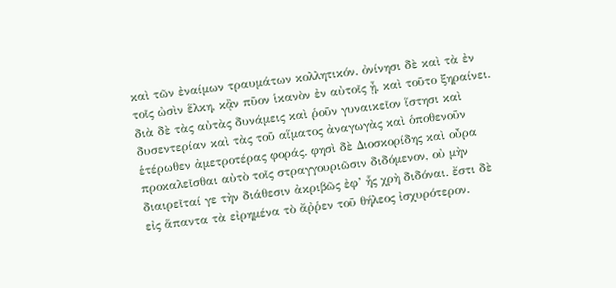καὶ τῶν ἐναίμων τραυμάτων κολλητικόν. ὀνίνησι δὲ καὶ τὰ ἐν τοῖς ὠσὶν ἕλκη, κᾂν πῦον ἱκανὸν ἐν αὐτοῖς ᾖ, καὶ τοῦτο ξηραίνει. διὰ δὲ τὰς αὐτὰς δυνάμεις καὶ ῥοῦν γυναικεῖον ἵστησι καὶ δυσεντερίαν καὶ τὰς τοῦ αἵματος ἀναγωγὰς καὶ ὁποθενοῦν ἑτέρωθεν ἀμετροτέρας φοράς. φησὶ δὲ Διοσκορίδης καὶ οὖρα προκαλεῖσθαι αὐτὸ τοῖς στραγγουριῶσιν διδόμενον, οὐ μὴν διαιρεῖταί γε τὴν διάθεσιν ἀκριβῶς ἐφ’ ἧς χρὴ διδόναι. ἔστι δὲ εἰς ἅπαντα τὰ εἰρημένα τὸ ἄῤῥεν τοῦ θήλεος ἰσχυρότερον.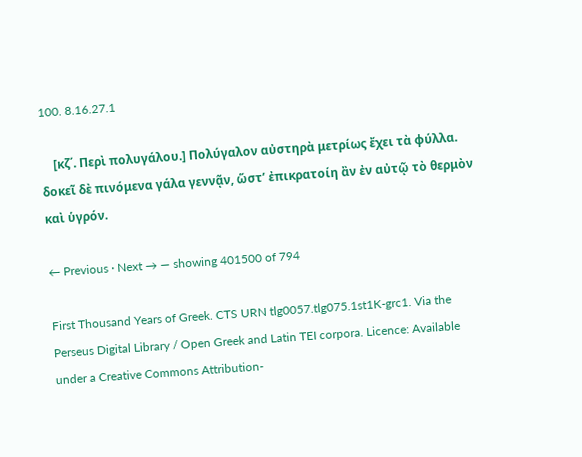100. 8.16.27.1

    [κζ΄. Περὶ πολυγάλου.] Πολύγαλον αὐστηρὰ μετρίως ἔχει τὰ φύλλα. δοκεῖ δὲ πινόμενα γάλα γεννᾷν, ὥστ’ ἐπικρατοίη ἂν ἐν αὐτῷ τὸ θερμὸν καὶ ὑγρόν.

← Previous · Next → — showing 401500 of 794

First Thousand Years of Greek. CTS URN tlg0057.tlg075.1st1K-grc1. Via the Perseus Digital Library / Open Greek and Latin TEI corpora. Licence: Available under a Creative Commons Attribution-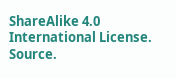ShareAlike 4.0 International License. Source.